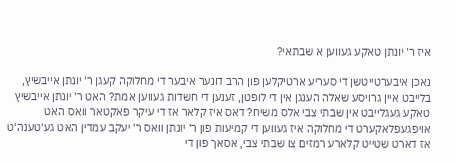איז ר' יונתן טאקע געווען א שבתאי?

נאכן איבערטייטשן די סעריע ארטיקלען פון הרב דונער איבער די מחלוקה קעגן ר' יונתן אייבשיץ, בלייבט איין גרויסע שאלה הענגן אין די לופטן, זענען די חשדות געווען אמת? האט ר' יונתן אייבשיץ טאקע געגלייבט אין שבתי צבי אלס משיח? דאס איז קלאר אז די עיקר פאקטאר וואס האט אויפגעפלאקערט די מחלוקה איז געווען די קמיעות פון ר' יונתן וואס ר' יעקב עמדין האט גע'טענה'ט אז דארט שטייט קלארע רמזים צו שבתי צבי, אסאך פון די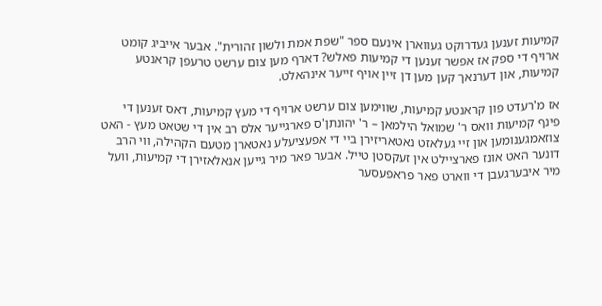קמיעות זענען געדרוקט געווארן אינעם ספר "שפת אמת ולשון זהורית". אבער אייביג קומט ארויף די ספק אז אפשר זענען די קמיעות פאלש? דארף מען צום ערשט טרעפן קראנטע קמיעות, און דערנאך קען מען דן זיין אויף זייער אינהאלט.

אז מ'רעדט פון קראנטע קמיעות, שווימען צום ערשט ארויף די מעץ קמיעות, דאס זענען די פינף קמיעות וואס ר' שמואל הילמאן – ר' יהונתן'ס פארגייער אלס רב אין די שטאט מעץ - האט צוזאמגענומען און זיי געלאזט נאטאריזירן ביי די אפעציעלע נאטארן מטעם הקהילה, ווי הרב דונער האט אונז פארציילט אין זעקסטן טייל. אבער פאר מיר גייען אנאלאזירן די קמיעות, וועל מיר איבערגעבן די ווארט פאר פראפעסער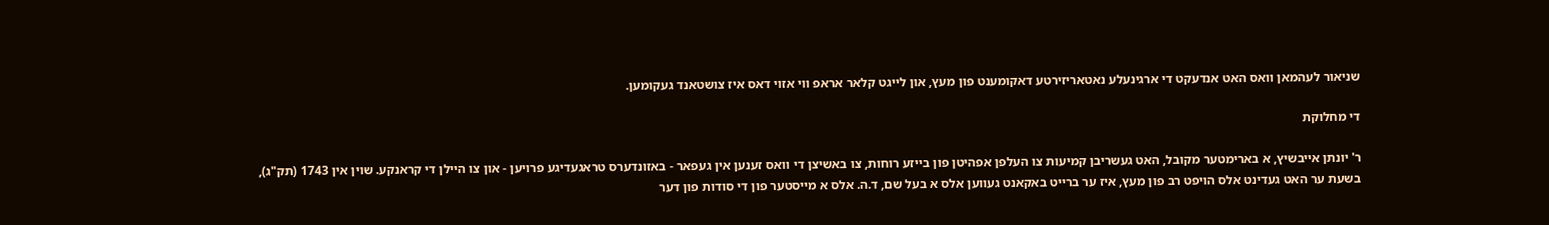שניאור לעהמאן וואס האט אנדעקט די ארגינעלע נאטאריזירטע דאקומענט פון מעץ, און לייגט קלאר אראפ ווי אזוי דאס איז צושטאנד געקומען.

די מחלוקת

ר' יונתן אייבשיץ, א בארימטער מקובל, האט געשריבן קמיעות צו העלפן אפהיטן פון בייזע רוחות, צו באשיצן די וואס זענען אין געפאר - באזונדערס טראגעדיגע פרויען - און צו היילן די קראנקע. שוין אין 1743 (תק"ג), בשעת ער האט געדינט אלס הויפט רב פון מעץ, איז ער ברייט באקאנט געווען אלס א בעל שם, ד.ה. אלס א מייסטער פון די סודות פון דער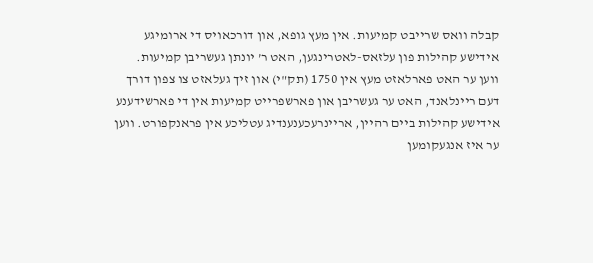קבלה וואס שרייבט קמיעות. אין מעץ גופא, און דורכאויס די ארומיגע אידישע קהילות פון עלזאס-לאטרינגען, האט ר’ יונתן געשריבן קמיעות.
ווען ער האט פארלאזט מעץ אין 1750 (תק"י) און זיך געלאזט צו צפון דורך דעם ריינלאנד, האט ער געשריבן און פארשפרייט קמיעות אין די פארשידענע אידישע קהילות ביים רהיין, אריינרעכענענדיג עטליכע אין פראנקפורט. ווען ער איז אנגעקומען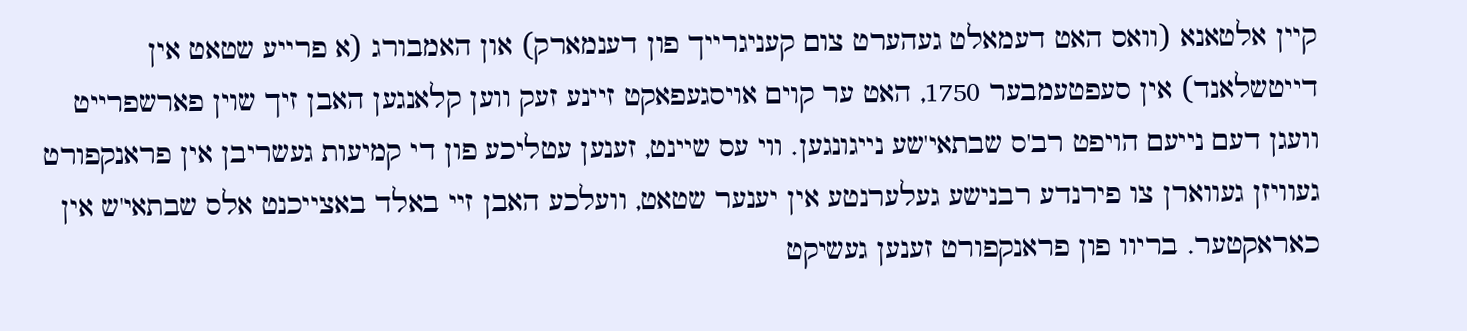קיין אלטאנא (וואס האט דעמאלט געהערט צום קעניגרייך פון דענמארק) און האמבורג (א פרייע שטאט אין דייטשלאנד) אין סעפטעמבער 1750, האט ער קוים אויסגעפאקט זיינע זעק ווען קלאנגען האבן זיך שוין פארשפרייט וועגן דעם נייעם הויפט רב'ס שבתאי'שע נייגונגען. ווי עס שיינט, זענען עטליכע פון די קמיעות געשריבן אין פראנקפורט געוויזן געווארן צו פירנדע רבנישע געלערנטע אין יענער שטאט, וועלכע האבן זיי באלד באצייכנט אלס שבתאי'ש אין כאראקטער. בריוו פון פראנקפורט זענען געשיקט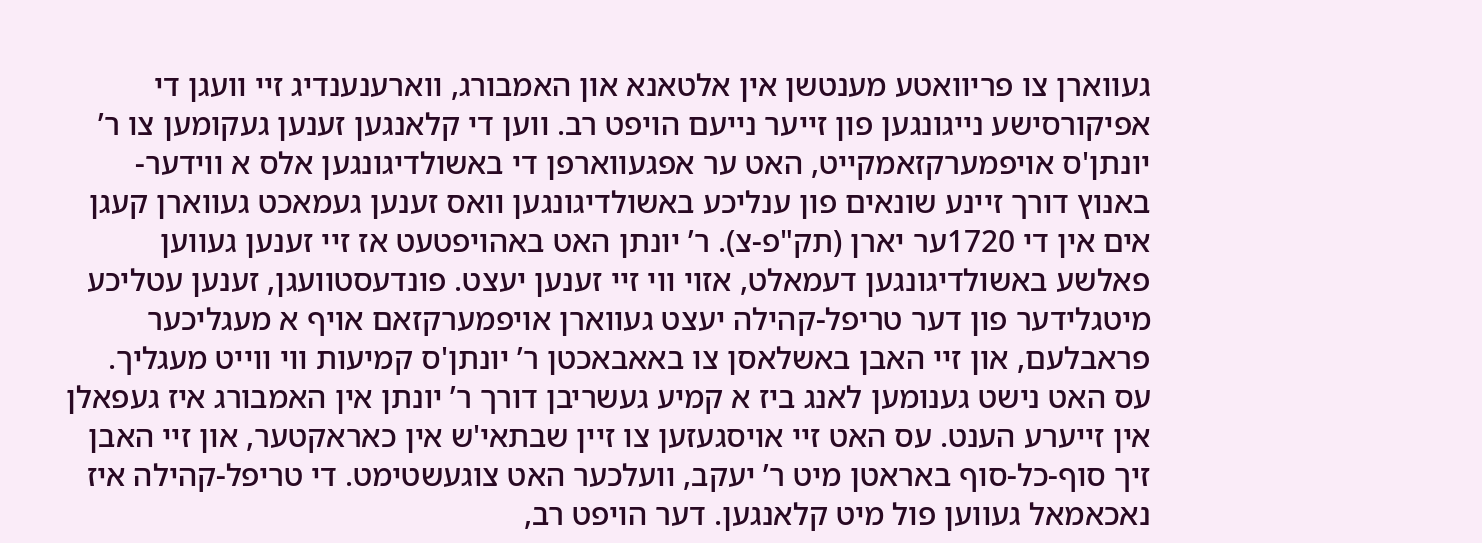געווארן צו פריוואטע מענטשן אין אלטאנא און האמבורג, ווארענענדיג זיי וועגן די אפיקורסישע נייגונגען פון זייער נייעם הויפט רב. ווען די קלאנגען זענען געקומען צו ר’ יונתן'ס אויפמערקזאמקייט, האט ער אפגעווארפן די באשולדיגונגען אלס א ווידער-באנוץ דורך זיינע שונאים פון ענליכע באשולדיגונגען וואס זענען געמאכט געווארן קעגן אים אין די 1720ער יארן (תק"פ-צ). ר’ יונתן האט באהויפטעט אז זיי זענען געווען פאלשע באשולדיגונגען דעמאלט, אזוי ווי זיי זענען יעצט. פונדעסטוועגן, זענען עטליכע מיטגלידער פון דער טריפל-קהילה יעצט געווארן אויפמערקזאם אויף א מעגליכער פראבלעם, און זיי האבן באשלאסן צו באאבאכטן ר’ יונתן'ס קמיעות ווי ווייט מעגליך. עס האט נישט גענומען לאנג ביז א קמיע געשריבן דורך ר’ יונתן אין האמבורג איז געפאלן אין זייערע הענט. עס האט זיי אויסגעזען צו זיין שבתאי'ש אין כאראקטער, און זיי האבן זיך סוף-כל-סוף באראטן מיט ר’ יעקב, וועלכער האט צוגעשטימט. די טריפל-קהילה איז נאכאמאל געווען פול מיט קלאנגען. דער הויפט רב,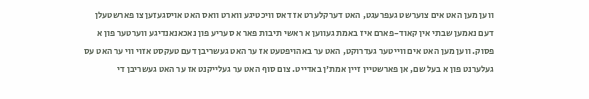ווען מען האט אים צוערשט געפרעגט, האט דערקלערט אז דאס וויכטיגע ווארט וואס האט אויסגעזען צו פארשטעלן דעם נאמען שבתי אין קאוד-פארם איז באמת געווען א ראשי תיבות פאר א סעריע פון נאכאנאנדיגע ווערטער פון א פסוק. ווען מען האט אים ווייטער געדרוקט, האט ער באהויפטעט אז ער האט געשריבן דעם טעקסט אזוי ווי ער האט עס געלערנט פון א בעל שם, אן פארשטיין זיין אמת'ן באדייט. צום סוף האט ער געלייקנט אז ער האט געשריבן די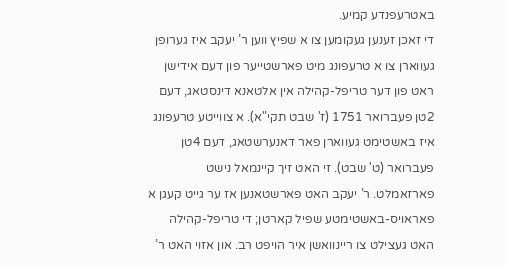באטרעפנדע קמיע.
די זאכן זענען געקומען צו א שפיץ ווען ר’ יעקב איז גערופן געווארן צו א טרעפונג מיט פארשטייער פון דעם אידישן ראט פון דער טריפל-קהילה אין אלטאנא דינסטאג, דעם 2טן פעברואר 1751 (ז' שבט תקי"א). א צווייטע טרעפונג איז באשטימט געווארן פאר דאנערשטאג, דעם 4טן פעברואר (ט' שבט). זי האט זיך קיינמאל נישט פארזאמלט. ר’ יעקב האט פארשטאנען אז ער גייט קעגן א פאראויס-באשטימטע שפיל קארטן; די טריפל-קהילה האט געצילט צו ריינוואשן איר הויפט רב. און אזוי האט ר’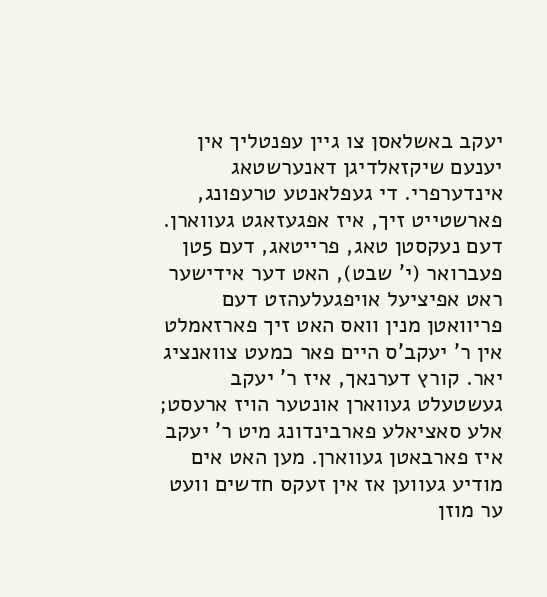יעקב באשלאסן צו גיין עפנטליך אין יענעם שיקזאלדיגן דאנערשטאג אינדערפרי. די געפלאנטע טרעפונג, פארשטייט זיך, איז אפגעזאגט געווארן.
דעם נעקסטן טאג, פרייטאג, דעם 5טן פעברואר (י' שבט), האט דער אידישער ראט אפיציעל אויפגעלעהזט דעם פריוואטן מנין וואס האט זיך פארזאמלט אין ר’ יעקב'ס היים פאר כמעט צוואנציג יאר. קורץ דערנאך, איז ר’ יעקב געשטעלט געווארן אונטער הויז ארעסט; אלע סאציאלע פארבינדונג מיט ר’ יעקב איז פארבאטן געווארן. מען האט אים מודיע געווען אז אין זעקס חדשים וועט ער מוזן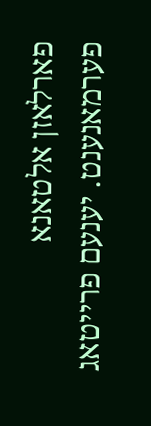פארלאזן אלטאנא פערמאנענט. יענעם פרייטאג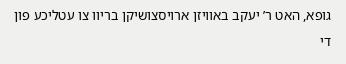גופא, האט ר’ יעקב באוויזן ארויסצושיקן בריוו צו עטליכע פון די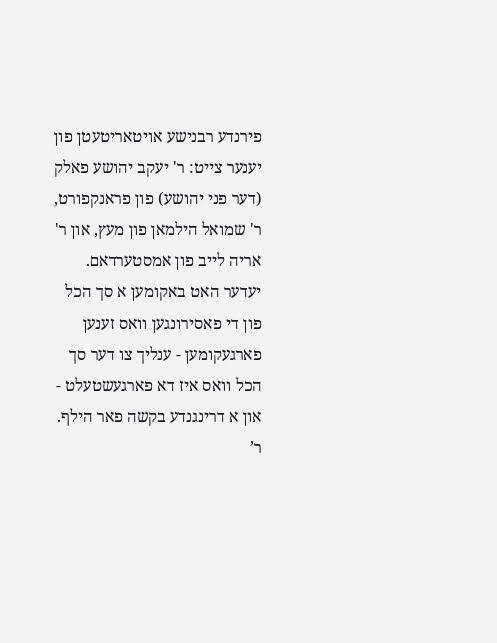פירנדע רבנישע אויטאריטעטן פון יענער צייט: ר' יעקב יהושע פאלק (דער פני יהושע) פון פראנקפורט, ר' שמואל הילמאן פון מעץ, און ר' אריה לייב פון אמסטערדאם. יעדער האט באקומען א סך הכל פון די פאסירונגען וואס זענען פארגעקומען - ענליך צו דער סך הכל וואס איז דא פארגעשטעלט - און א דרינגנדע בקשה פאר הילף. ר’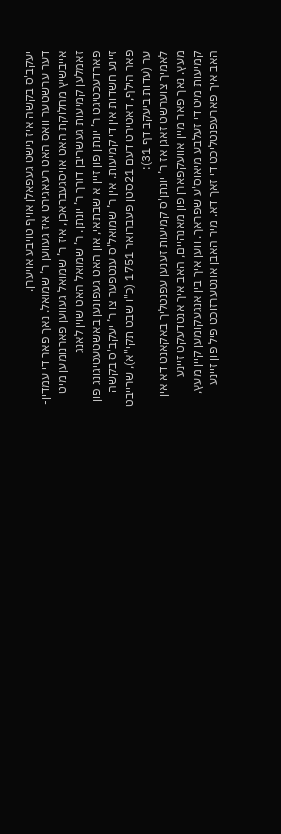יעקב'ס בקשה איז נישט געפאלן אויף טויבע אויערן.
דער ערשטער וואס האט רעאגירט איז געווען ר’ שמואל. נאך פאר די עמדין-אייבשיץ מחלוקת האט אויסגעבראכן, איז ר’ שמואל געווען פארנומען מיט זאמלען קמיעות געשריבן דורך ר’ יונתן. ר’ שמואל האט שוין לאנג פארדעכטיגט ר’ יונתן פון זיין א שבתאי, און האט געפונען באשטעטיגונג פון זיינע חשדות אין די קמיעות. אין ר’ שמואל'ס ענטפער צו ר’ יעקב'ס בקשה פאר הילף, דאטירט דעם 21סטן פעברואר 1751 (כ"ו שבט תקי"א), שרייבט ער (עדות ביעקב דף 31):
לאמיך צוערשט זאגן אז ר’ יונתן'ס קמיעות זענען עפנטליך באקאנט דא אין מעץ. נאך פאר מיין אוועקפארן פון מאנהיים, האב איך אנטדעקט זיינע קמיעות מיט די זעלבע מיאוס'ע שפראך. ווען איך בין אנגעקומען קיין מעץ, האב איך פארעפנטליכט די זאך דא. מיר האבן אונטערזוכט פיל פון זיינע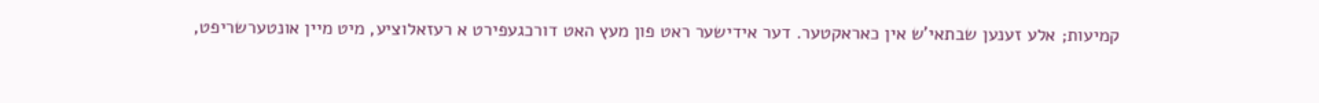קמיעות; אלע זענען שבתאי'ש אין כאראקטער. דער אידישער ראט פון מעץ האט דורכגעפירט א רעזאלוציע, מיט מיין אונטערשריפט,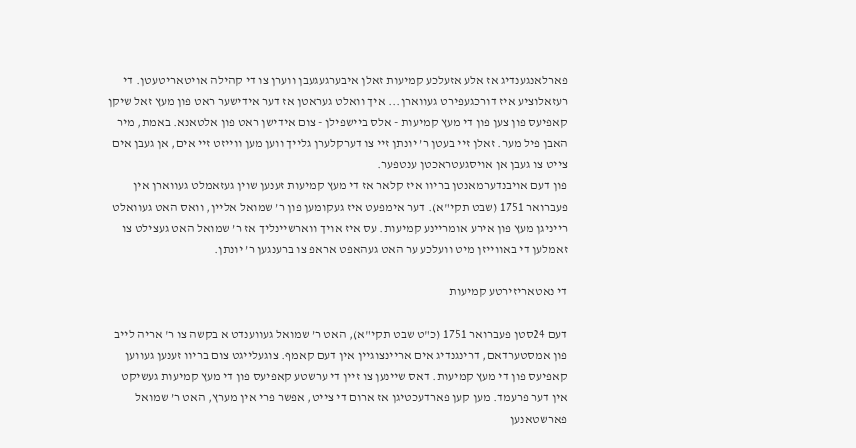פארלאנגענדיג אז אלע אזעלכע קמיעות זאלן איבערגעגעבן ווערן צו די קהילה אויטאריטעטן. די רעזאלוציע איז דורכגעפירט געווארן... איך וואלט געראטן אז דער אידישער ראט פון מעץ זאל שיקן קאפיעס פון צען פון די מעץ קמיעות - אלס ביישפילן - צום אידישן ראט פון אלטאנא. באמת, מיר האבן פיל מער. זאלן זיי בעטן ר’ יונתן זיי צו דערקלערן גלייך ווען מען ווייזט זיי אים, אן געבן אים צייט צו געבן אן אויסגעטראכטן ענטפער.
פון דעם אויבנדערמאנטן בריוו איז קלאר אז די מעץ קמיעות זענען שוין געזאמלט געווארן אין פעברואר 1751 (שבט תקי"א). דער אימפעט איז געקומען פון ר’ שמואל אליין, וואס האט געוואלט רייניגן מעץ פון אירע אומריינע קמיעות. עס איז אויך ווארשיינליך אז ר’ שמואל האט געצילט צו זאמלען די באווייזן מיט וועלכע ער האט געהאפט אראפ צו ברענגען ר’ יונתן.

די נאטאריזירטע קמיעות

דעם 24סטן פעברואר 1751 (כ"ט שבט תקי"א), האט ר’ שמואל געווענדט א בקשה צו ר' אריה לייב פון אמסטערדאם, דרינגנדיג אים אריינצוגיין אין דעם קאמף. צוגעלייגט צום בריוו זענען געווען קאפיעס פון די מעץ קמיעות. דאס שיינען צו זיין די ערשטע קאפיעס פון די מעץ קמיעות געשיקט אין דער פרעמד. מען קען פארדעכטיגן אז ארום די צייט, אפשר פרי אין מערץ, האט ר’ שמואל פארשטאנען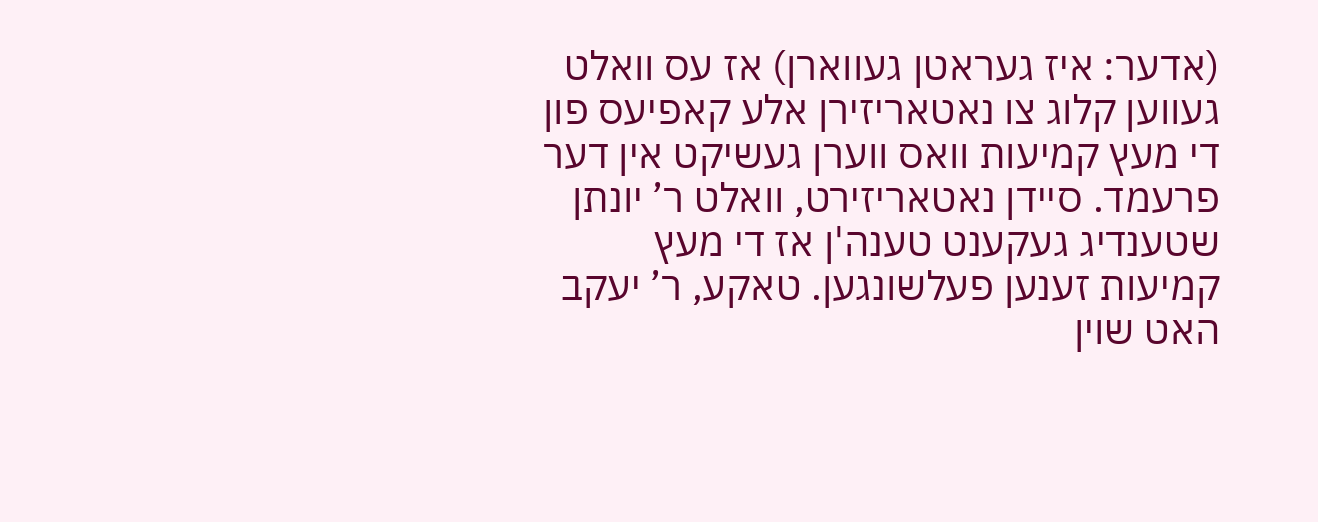(אדער: איז געראטן געווארן) אז עס וואלט געווען קלוג צו נאטאריזירן אלע קאפיעס פון די מעץ קמיעות וואס ווערן געשיקט אין דער פרעמד. סיידן נאטאריזירט, וואלט ר’ יונתן שטענדיג געקענט טענה'ן אז די מעץ קמיעות זענען פעלשונגען. טאקע, ר’ יעקב האט שוין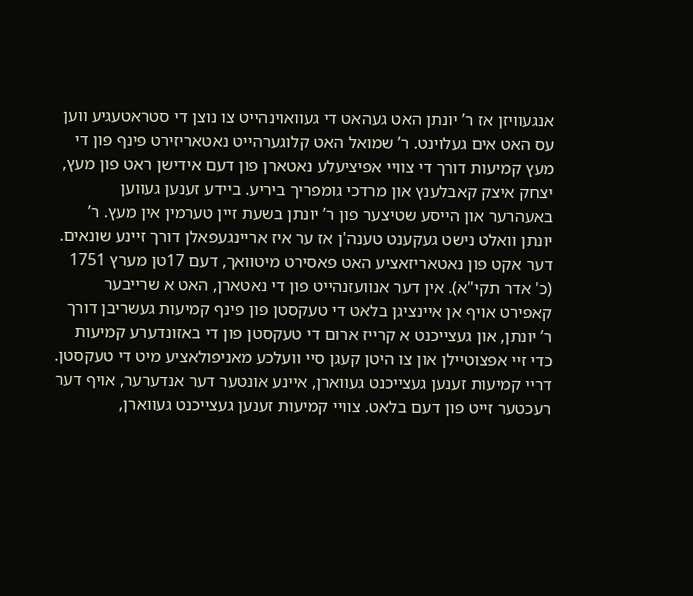אנגעוויזן אז ר’ יונתן האט געהאט די געוואוינהייט צו נוצן די סטראטעגיע ווען עס האט אים געלוינט. ר’ שמואל האט קלוגערהייט נאטאריזירט פינף פון די מעץ קמיעות דורך די צוויי אפיציעלע נאטארן פון דעם אידישן ראט פון מעץ, יצחק איצק קאבלענץ און מרדכי גומפריך ביריע. ביידע זענען געווען באעהרער און הייסע שטיצער פון ר’ יונתן בשעת זיין טערמין אין מעץ. ר’ יונתן וואלט נישט געקענט טענה'ן אז ער איז אריינגעפאלן דורך זיינע שונאים.
דער אקט פון נאטאריזאציע האט פאסירט מיטוואך, דעם 17טן מערץ 1751 (כ' אדר תקי"א). אין דער אנוועזנהייט פון די נאטארן, האט א שרייבער קאפירט אויף אן איינציגן בלאט די טעקסטן פון פינף קמיעות געשריבן דורך ר’ יונתן, און געצייכנט א קרייז ארום די טעקסטן פון די באזונדערע קמיעות כדי זיי אפצוטיילן און צו היטן קעגן סיי וועלכע מאניפולאציע מיט די טעקסטן. דריי קמיעות זענען געצייכנט געווארן, איינע אונטער דער אנדערער, אויף דער רעכטער זייט פון דעם בלאט. צוויי קמיעות זענען געצייכנט געווארן,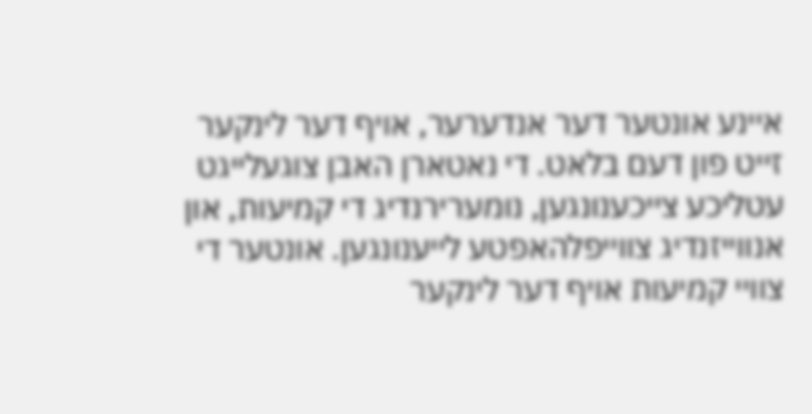איינע אונטער דער אנדערער, אויף דער לינקער זייט פון דעם בלאט. די נאטארן האבן צוגעלייגט עטליכע צייכענונגען, נומערירנדיג די קמיעות, און אנווייזנדיג צווייפלהאפטע לייענונגען. אונטער די צוויי קמיעות אויף דער לינקער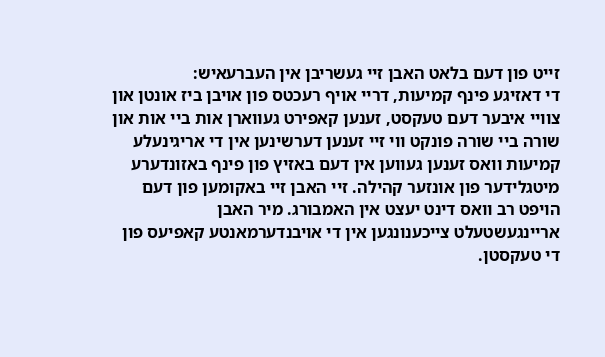זייט פון דעם בלאט האבן זיי געשריבן אין העברעאיש:
די דאזיגע פינף קמיעות, דריי אויף רעכטס פון אויבן ביז אונטן און צוויי איבער דעם טעקסט, זענען קאפירט געווארן אות ביי אות און שורה ביי שורה פונקט ווי זיי זענען דערשינען אין די אריגינעלע קמיעות וואס זענען געווען אין דעם באזיץ פון פינף באזונדערע מיטגלידער פון אונזער קהילה. זיי האבן זיי באקומען פון דעם הויפט רב וואס דינט יעצט אין האמבורג. מיר האבן אריינגעשטעלט צייכענונגען אין די אויבנדערמאנטע קאפיעס פון די טעקסטן.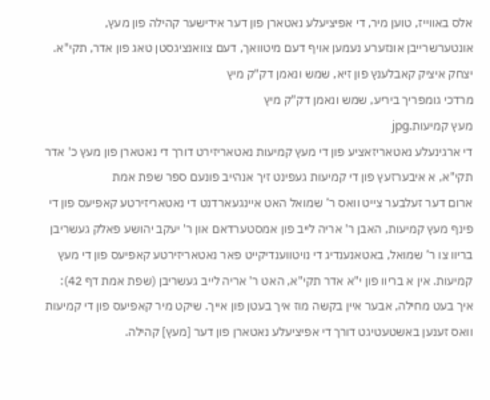אלס באווייז, טוען מיר, די אפיציעלע נאטארן פון דער אידישער קהילה פון מעץ, אונטערשרייבן אונזערע נעמען אויף דעם מיטוואך, דעם צוואנציגסטן טאג פון אדר, תקי"א.
יצחק איציק קאבלענץ פון זיא, שמש ונאמן דק"ק מיץ
מרדכי גומפריך ביריע, שמש ונאמן דק"ק מיץ
מעץ קמיעות.jpg
די ארגינעלע נאטאריזאציע פון די מעץ קמיעות נאטאריזירט דורך די נאטארן פון מעץ כ' אדר תקי"א, א איבערזעץ פון די קמיעות געפינט זיך אנהייב פונעם ספר שפת אמת
ארום דער זעלבער צייט וואס ר’ שמואל האט איינגעארדנט די נאטאריזירטע קאפיעס פון די פינף מעץ קמיעות, האבן ר' אריה לייב פון אמסטערדאם און ר' יעקב יהושע פאלק געשריבן בריוו צו ר’ שמואל, באטאנענדיג די נויטווענדיקייט פאר נאטאריזירטע קאפיעס פון די מעץ קמיעות. אין א בריוו פון י"א אדר תקי"א, האט ר' אריה לייב געשריבן (שפת אמת דף 42):
איך בעט מחילה, אבער איין בקשה מוז איך בעטן פון אייך. שיקט מיר קאפיעס פון די קמיעות וואס זענען באשטעטיגט דורך די אפיציעלע נאטארן פון דער [מעץ] קהילה.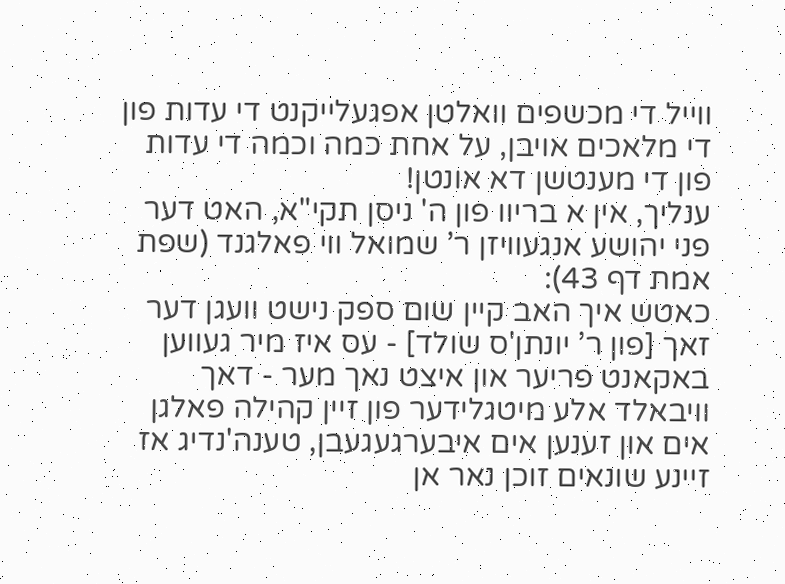ווייל די מכשפים וואלטן אפגעלייקנט די עדות פון די מלאכים אויבן, על אחת כמה וכמה די עדות פון די מענטשן דא אונטן!
ענליך, אין א בריוו פון ה' ניסן תקי"א, האט דער פני יהושע אנגעוויזן ר’ שמואל ווי פאלגנד (שפת אמת דף 43):
כאטש איך האב קיין שום ספק נישט וועגן דער זאך [פון ר’ יונתן'ס שולד] - עס איז מיר געווען באקאנט פריער און איצט נאך מער - דאך וויבאלד אלע מיטגלידער פון זיין קהילה פאלגן אים און זענען אים איבערגעגעבן, טענה'נדיג אז זיינע שונאים זוכן נאר אן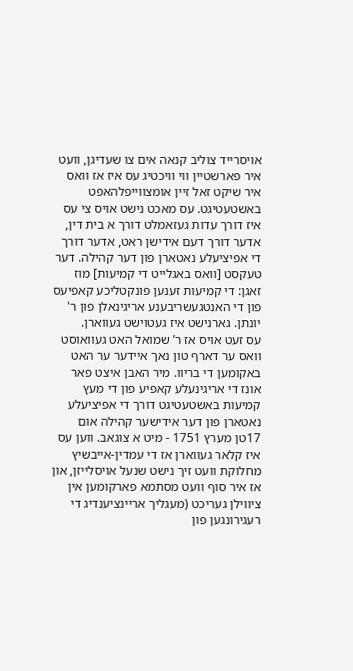אויסרייד צוליב קנאה אים צו שעדיגן, וועט איר פארשטיין ווי וויכטיג עס איז אז וואס איר שיקט זאל זיין אומצווייפלהאפט באשטעטיגט. עס מאכט נישט אויס צי עס איז דורך עדות געזאמלט דורך א בית דין, אדער דורך דעם אידישן ראט, אדער דורך די אפיציעלע נאטארן פון דער קהילה. דער טעקסט [וואס באגלייט די קמיעות] מוז זאגן: די קמיעות זענען פונקטליכע קאפיעס פון די האנטגעשריבענע אריגינאלן פון ר' יונתן. גארנישט איז געטוישט געווארן.
עס זעט אויס אז ר’ שמואל האט געוואוסט וואס ער דארף טון נאך איידער ער האט באקומען די בריוו. מיר האבן איצט פאר אונז די אריגינעלע קאפיע פון די מעץ קמיעות באשטעטיגט דורך די אפיציעלע נאטארן פון דער אידישער קהילה אום 17טן מערץ 1751 - מיט א צוגאב. ווען עס איז קלאר געווארן אז די עמדין-אייבשיץ מחלוקת וועט זיך נישט שנעל אויסלייזן, און אז איר סוף וועט מסתמא פארקומען אין ציווילן געריכט (מעגליך אריינציענדיג די רעגירונגען פון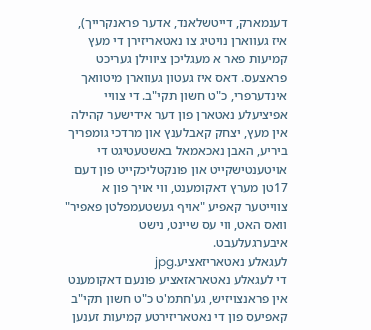דענמארק, דייטשלאנד, אדער פראנקרייך), איז געווארן נויטיג צו נאטאריזירן די מעץ קמיעות פאר א מעגליכן ציווילן געריכט פראצעס. דאס איז געטון געווארן מיטוואך אינדערפרי, כ"ט חשון תקי"ב. די צוויי אפיציעלע נאטארן פון דער אידישער קהילה אין מעץ, יצחק קאבלענץ און מרדכי גומפריך ביריע, האבן נאכאמאל באשטעטיגט די אויטענטישקייט און פונקטליכקייט פון דעם 17טן מערץ דאקומענט, ווי אויך פון א צווייטער קאפיע "אויף געשטעמפלטן פאפיר" וואס האט, ווי עס שיינט, נישט איבערגעלעבט.
לעגאלע נאטאריזאציע.jpg
די לעגאלע נאטאראזאציע פונעם דאקומענט אין פראנצויזיש, גע'חתמ'ט כ"ט חשון תקי"ב
קאפיעס פון די נאטאריזירטע קמיעות זענען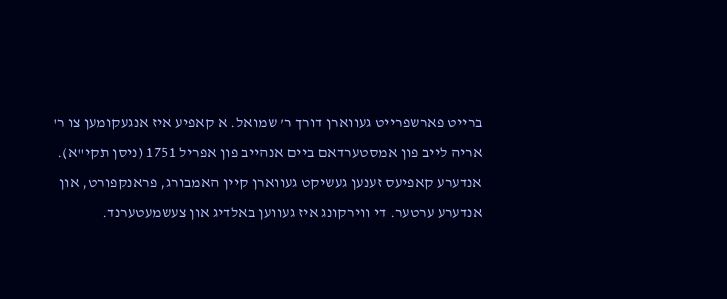ברייט פארשפרייט געווארן דורך ר’ שמואל. א קאפיע איז אנגעקומען צו ר' אריה לייב פון אמסטערדאם ביים אנהייב פון אפריל 1751 (ניסן תקי"א). אנדערע קאפיעס זענען געשיקט געווארן קיין האמבורג, פראנקפורט, און אנדערע ערטער. די ווירקונג איז געווען באלדיג און צעשמעטערנד.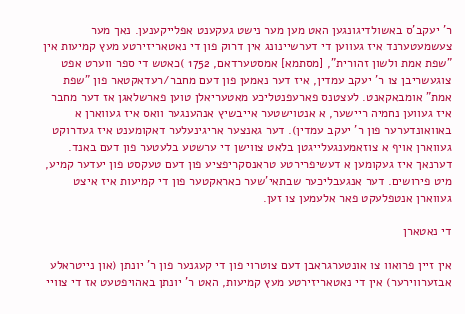ר’ יעקב'ס באשולדיגונגען האט מען מער נישט געקענט אפלייקענען. נאך מער צעשמעטערנד איז געווען די דערשיינונג אין דרוק פון די נאטאריזירטע מעץ קמיעות אין "שפת אמת ולשון זהורית", [מסתמא] אמסטערדאם, 1752 )כאטש די ספר ווערט אפט צוגעשריבן צו ר' יעקב עמדין, איז דער נאמען פון דעם מחבר/רעדאקטאר פון "שפת אמת" אומבאקאנט. לעצטנס פארעפנטליכע מאטעריאלן טוען פארשלאגן אז דער מחבר איז געווען נחמיה ריישער, א אנטוישטער אייבשיץ אנהענגער וואס איז געווארן א באוואונדערער פון ר' יעקב עמדין). דער גאנצער אריגינעלער דאקומענט איז געדרוקט געווארן אויף א צוזאמענגעלייגטן בלאט צווישן די ערשטע בלעטער פון דעם באנד. דערנאך איז געקומען א דעשיפרירטע טראנסקריפציע פון דעם טעקסט פון יעדער קמיע, מיט פירושים. דער אנגעבליכער שבתאי'שער כאראקטער פון די קמיעות איז איצט געווארן אנטפלעקט פאר אלעמען צו זען.

די נאטארן

אין זיין פרואוו צו אונטערגראבן דעם צוטרוי פון די קעגנער פון ר’ יונתן (און נייטראלע אבזערווירער) אין די נאטאריזירטע מעץ קמיעות, האט ר’ יונתן באהויפטעט אז די צוויי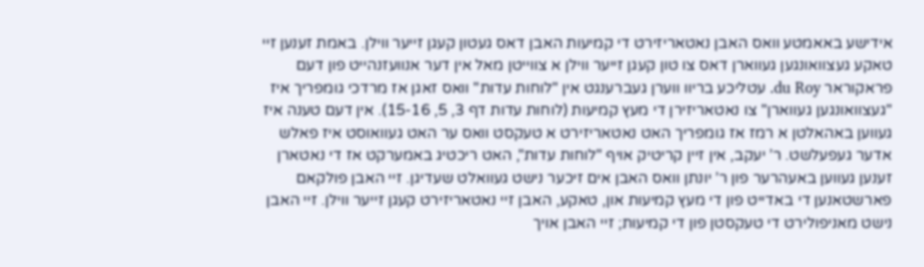אידישע באאמטע וואס האבן נאטאריזירט די קמיעות האבן דאס געטון קעגן זייער ווילן. באמת זענען זיי טאקע געצוואונגען געווארן דאס צו טון קעגן זייער ווילן א צווייטן מאל אין דער אנוועזנהייט פון דעם פראקוראר du Roy. עטליכע בריוו ווערן געברענגט אין "לוחות עדות" וואס זאגן אז מרדכי גומפריך איז "געצוואונגען געווארן" צו נאטאריזירן די מעץ קמיעות (לוחות עדות דף 3, 5, 15-16). אין דעם טענה איז געווען באהאלטן א רמז אז גומפריך האט נאטאריזירט א טעקסט וואס ער האט געוואוסט איז פאלש אדער געפעלשט. ר’ יעקב, אין זיין קריטיק אויף "לוחות עדות", האט ריכטיג באמערקט אז די נאטארן זענען געווען באעהרער פון ר’ יונתן וואס האבן אים זיכער נישט געוואלט שעדיגן. זיי האבן פולקאם פארשטאנען די באדייט פון די מעץ קמיעות און, טאקע, האבן זיי נאטאריזירט קעגן זייער ווילן. זיי האבן נישט מאניפולירט די טעקסטן פון די קמיעות; זיי האבן אויך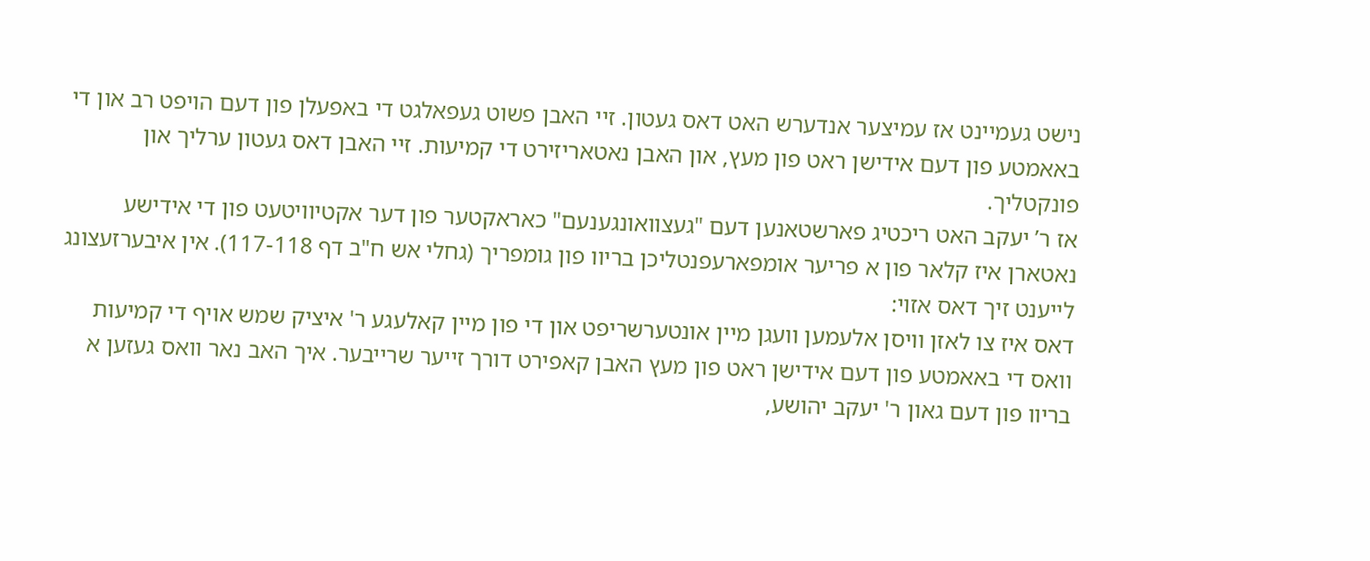נישט געמיינט אז עמיצער אנדערש האט דאס געטון. זיי האבן פשוט געפאלגט די באפעלן פון דעם הויפט רב און די באאמטע פון דעם אידישן ראט פון מעץ, און האבן נאטאריזירט די קמיעות. זיי האבן דאס געטון ערליך און פונקטליך.
אז ר’ יעקב האט ריכטיג פארשטאנען דעם "געצוואונגענעם" כאראקטער פון דער אקטיוויטעט פון די אידישע נאטארן איז קלאר פון א פריער אומפארעפנטליכן בריוו פון גומפריך (גחלי אש ח"ב דף 117-118). אין איבערזעצונג לייענט זיך דאס אזוי:
דאס איז צו לאזן וויסן אלעמען וועגן מיין אונטערשריפט און די פון מיין קאלעגע ר' איציק שמש אויף די קמיעות וואס די באאמטע פון דעם אידישן ראט פון מעץ האבן קאפירט דורך זייער שרייבער. איך האב נאר וואס געזען א בריוו פון דעם גאון ר' יעקב יהושע,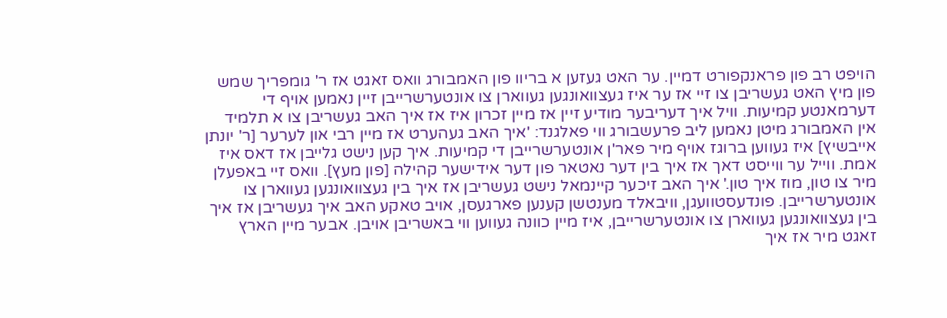הויפט רב פון פראנקפורט דמיין. ער האט געזען א בריוו פון האמבורג וואס זאגט אז ר' גומפריך שמש פון מיץ האט געשריבן צו זיי אז ער איז געצוואונגען געווארן צו אונטערשרייבן זיין נאמען אויף די דערמאנטע קמיעות. וויל איך דעריבער מודיע זיין אז מיין זכרון איז אז איך האב געשריבן צו א תלמיד אין האמבורג מיטן נאמען ליב פרעשבורג ווי פאלגנד: 'איך האב געהערט אז מיין רבי און לערער [ר' יונתן אייבשיץ] איז געווען ברוגז אויף מיר פאר'ן אונטערשרייבן די קמיעות. איך קען נישט גלייבן אז דאס איז אמת. ווייל ער ווייסט דאך אז איך בין דער נאטאר פון דער אידישער קהילה [פון מעץ]. וואס זיי באפעלן מיר צו טון, מוז איך טון.' איך האב זיכער קיינמאל נישט געשריבן אז איך בין געצוואונגען געווארן צו אונטערשרייבן. פונדעסטוועגן, וויבאלד מענטשן קענען פארגעסן, אויב טאקע האב איך געשריבן אז איך בין געצוואונגען געווארן צו אונטערשרייבן, איז מיין כוונה געווען ווי באשריבן אויבן. אבער מיין הארץ זאגט מיר אז איך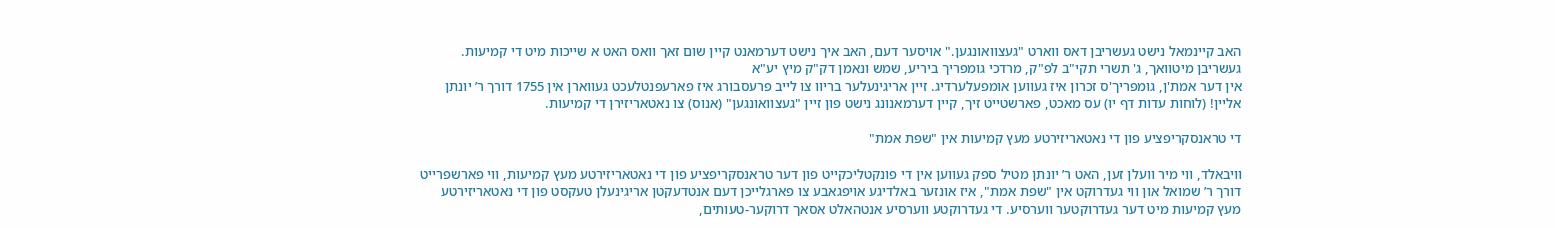האב קיינמאל נישט געשריבן דאס ווארט "געצוואונגען." אויסער דעם, האב איך נישט דערמאנט קיין שום זאך וואס האט א שייכות מיט די קמיעות.
געשריבן מיטוואך, ג' תשרי תקי"ב לפ"ק, מרדכי גומפריך ביריע, שמש ונאמן דק"ק מיץ יע"א
אין דער אמת'ן, גומפריך'ס זכרון איז געווען אומפעלערדיג. זיין אריגינעלער בריוו צו לייב פרעסבורג איז פארעפנטלעכט געווארן אין 1755 דורך ר’ יונתן אליין! (לוחות עדות דף יו) עס מאכט, פארשטייט זיך, קיין דערמאנונג נישט פון זיין "געצוואונגען" (אנוס) צו נאטאריזירן די קמיעות.

די טראנסקריפציע פון די נאטאריזירטע מעץ קמיעות אין "שפת אמת"

וויבאלד, ווי מיר וועלן זען, האט ר’ יונתן מטיל ספק געווען אין די פונקטליכקייט פון דער טראנסקריפציע פון די נאטאריזירטע מעץ קמיעות, ווי פארשפרייט דורך ר’ שמואל און ווי געדרוקט אין "שפת אמת", איז אונזער באלדיגע אויפגאבע צו פארגלייכן דעם אנטדעקטן אריגינעלן טעקסט פון די נאטאריזירטע מעץ קמיעות מיט דער געדרוקטער ווערסיע. די געדרוקטע ווערסיע אנטהאלט אסאך דרוקער-טעותים,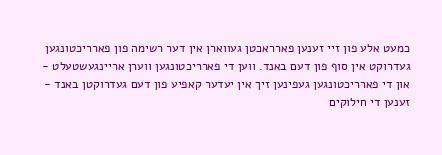כמעט אלע פון זיי זענען פארראכטן געווארן אין דער רשימה פון פארריכטונגען געדרוקט אין סוף פון דעם באנד. ווען די פארריכטונגען ווערן אריינגעשטעלט - און די פארריכטונגען געפינען זיך אין יעדער קאפיע פון דעם געדרוקטן באנד - זענען די חילוקים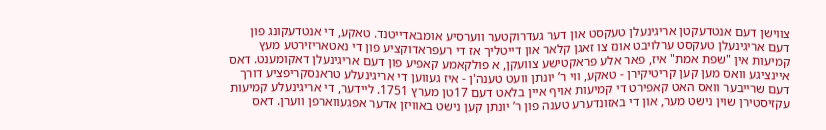צווישן דעם אנטדעקטן אריגינעלן טעקסט און דער געדרוקטער ווערסיע אומבאדייטנד. טאקע, די אנטדעקונג פון דעם אריגינעלן טעקסט ערלויבט אונז צו זאגן קלאר און דייטליך אז די רעפראדוקציע פון די נאטאריזירטע מעץ קמיעות אין "שפת אמת" איז, פאר אלע פראקטישע צוועקן, א פולקאמע קאפיע פון דעם אריגינעלן דאקומענט. דאס איינציגע וואס מען קען קריטיקירן - טאקע, ווי ר’ יונתן וועט טענה'ן - איז געווען די אריגינעלע טראנסקריפציע דורך דעם שרייבער וואס האט קאפירט די קמיעות אויף איין בלאט דעם 17טן מערץ 1751. ליידער, די אריגינעלע קמיעות עקזיסטירן שוין נישט מער, און די באזונדערע טענה פון ר’ יונתן קען נישט באוויזן אדער אפגעווארפן ווערן. דאס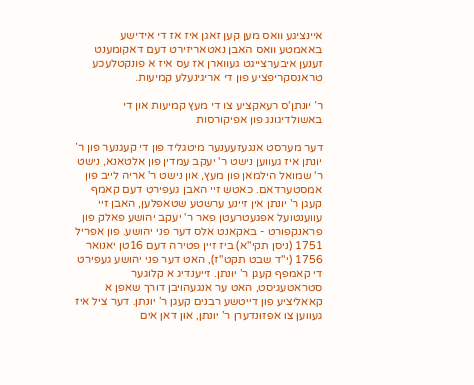איינציגע וואס מען קען זאגן איז אז די אידישע באאמטע וואס האבן נאטאריזירט דעם דאקומענט זענען איבערצייגט געווארן אז עס איז א פונקטלעכע טראנסקריפציע פון די אריגינעלע קמיעות.

ר’ יונתן'ס רעאקציע צו די מעץ קמיעות און די באשולדיגונג פון אפיקורסות

דער מערסט אנגעזעענער מיטגליד פון די קעגנער פון ר’ יונתן איז געווען נישט ר' יעקב עמדין פון אלטאנא, נישט ר' שמואל הילמאן פון מעץ, און נישט ר' אריה לייב פון אמסטערדאם. כאטש זיי האבן געפירט דעם קאמף קעגן ר’ יונתן אין זיינע ערשטע שטאפלען, האבן זיי עווענטועל אפגעטרעטן פאר ר' יעקב יהושע פאלק פון פראנקפורט - באקאנט אלס דער פני יהושע. פון אפריל 1751 (ניסן תקי"א) ביז זיין פטירה דעם 16טן יאנואר 1756 (י"ד שבט תקט"ז), האט דער פני יהושע געפירט די קאמפף קעגן ר’ יונתן. זייענדיג א קלוגער סטראטעגיסט, האט ער אנגעהויבן דורך שאפן א קאאליציע פון דייטשע רבנים קעגן ר’ יונתן. דער ציל איז געווען צו אפזונדערן ר’ יונתן, און דאן אים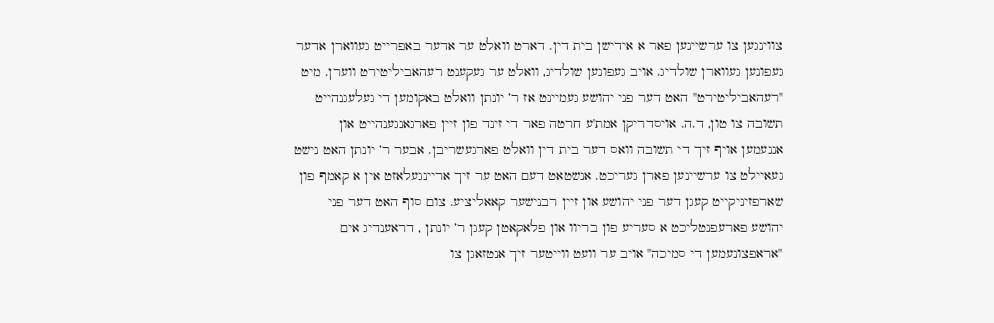צווינגען צו ערשיינען פאר א אידישן בית דין. דארט וואלט ער אדער באפרייט געווארן אדער געפונען געווארן שולדיג. אויב געפונען שולדיג, וואלט ער געקענט רעהאביליטירט ווערן. מיט "רעהאביליטירט" האט דער פני יהושע געמיינט אז ר’ יונתן וואלט באקומען די געלעגנהייט תשובה צו טון, ד.ה. אויסדריקן אמת'ע חרטה פאר די זינד פון זיין פארגאנגענהייט און אננעמען אויף זיך די תשובה וואס דער בית דין וואלט פארגעשריבן. אבער ר’ יונתן האט נישט געאיילט צו ערשיינען פארן געריכט. אנשטאט דעם האט ער זיך אריינגעלאזט אין א קאמף פון שארפזיניקייט קעגן דער פני יהושע און זיין רבנישער קאאליציע. צום סוף האט דער פני יהושע פארעפנטליכט א סעריע פון בריוו און פלאקאטן קעגן ר’ יונתן , דראענדיג אים "אראפצונעמען די סמיכה" אויב ער וועט ווייטער זיך אנטזאגן צו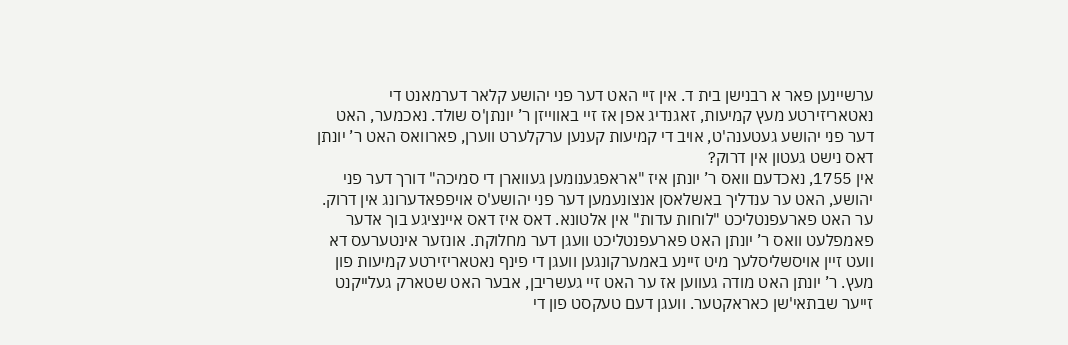ערשיינען פאר א רבנישן בית ד. אין זיי האט דער פני יהושע קלאר דערמאנט די נאטאריזירטע מעץ קמיעות, זאגנדיג אפן אז זיי באווייזן ר’ יונתן'ס שולד. נאכמער, האט דער פני יהושע געטענה'ט, אויב די קמיעות קענען ערקלערט ווערן, פארוואס האט ר’ יונתן דאס נישט געטון אין דרוק?
אין 1755, נאכדעם וואס ר’ יונתן איז "אראפגענומען געווארן די סמיכה" דורך דער פני יהושע, האט ער ענדליך באשלאסן אנצונעמען דער פני יהושע'ס אויפפאדערונג אין דרוק. ער האט פארעפנטליכט "לוחות עדות" אין אלטונא. דאס איז דאס איינציגע בוך אדער פאמפלעט וואס ר’ יונתן האט פארעפנטליכט וועגן דער מחלוקת. אונזער אינטערעס דא וועט זיין אויסשליסלעך מיט זיינע באמערקונגען וועגן די פינף נאטאריזירטע קמיעות פון מעץ. ר’ יונתן האט מודה געווען אז ער האט זיי געשריבן, אבער האט שטארק געלייקנט זייער שבתאי'שן כאראקטער. וועגן דעם טעקסט פון די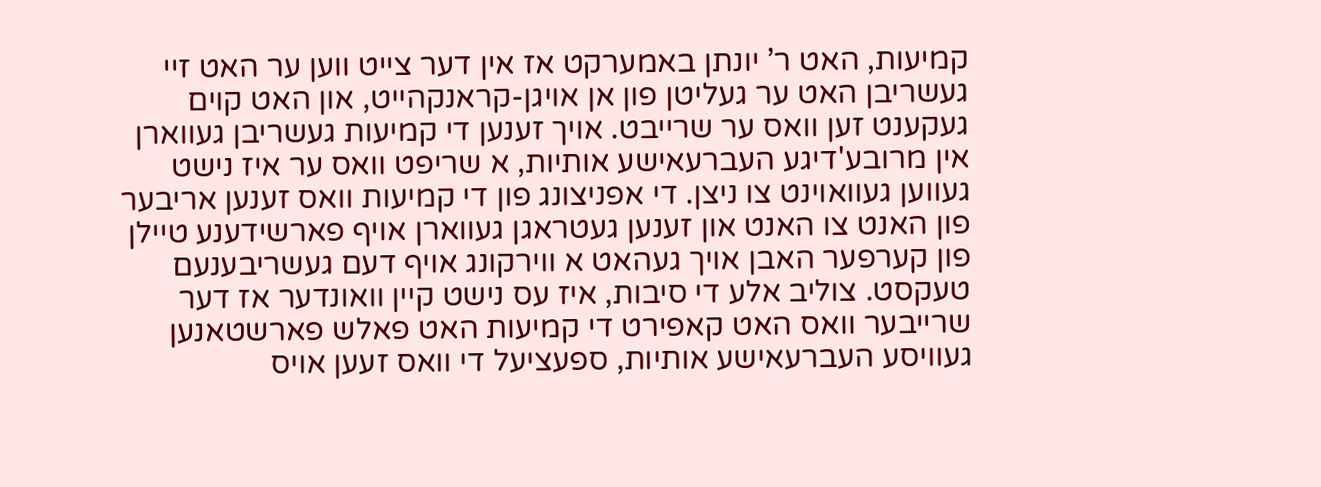קמיעות, האט ר’ יונתן באמערקט אז אין דער צייט ווען ער האט זיי געשריבן האט ער געליטן פון אן אויגן-קראנקהייט, און האט קוים געקענט זען וואס ער שרייבט. אויך זענען די קמיעות געשריבן געווארן אין מרובע'דיגע העברעאישע אותיות, א שריפט וואס ער איז נישט געווען געוואוינט צו ניצן. די אפניצונג פון די קמיעות וואס זענען אריבער פון האנט צו האנט און זענען געטראגן געווארן אויף פארשידענע טיילן פון קערפער האבן אויך געהאט א ווירקונג אויף דעם געשריבענעם טעקסט. צוליב אלע די סיבות, איז עס נישט קיין וואונדער אז דער שרייבער וואס האט קאפירט די קמיעות האט פאלש פארשטאנען געוויסע העברעאישע אותיות, ספעציעל די וואס זעען אויס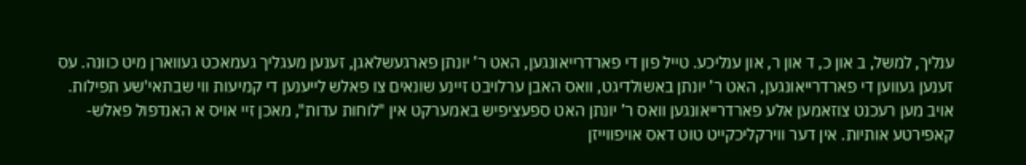ענליך, למשל, ב און כ, ד און ר, און ענליכע. טייל פון די פארדרייאונגען, האט ר’ יונתן פארגעשלאגן, זענען מעגליך געמאכט געווארן מיט כוונה. עס זענען געווען די פארדרייאונגען, האט ר’ יונתן באשולדיגט, וואס האבן ערלויבט זיינע שונאים צו פאלש לייענען די קמיעות ווי שבתאי'שע תפילות.
אויב מען רעכנט צוזאמען אלע פארדרייאונגען וואס ר’ יונתן האט ספעציפיש באמערקט אין "לוחות עדות", מאכן זיי אויס א האנדפול פאלש-קאפירטע אותיות. אין דער ווירקליכקייט טוט דאס אויפווייזן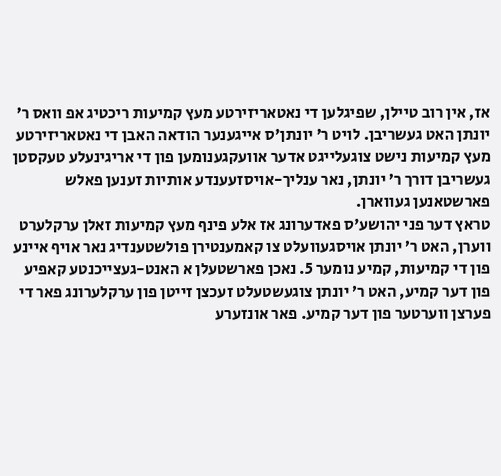אז, אין רוב טיילן, שפיגלען די נאטאריזירטע מעץ קמיעות ריכטיג אפ וואס ר’ יונתן האט געשריבן. לויט ר’ יונתן'ס אייגענער הודאה האבן די נאטאריזירטע מעץ קמיעות נישט צוגעלייגט אדער אוועקגענומען פון די אריגינעלע טעקסטן געשריבן דורך ר’ יונתן, נאר ענליך-אויסזעענדע אותיות זענען פאלש פארשטאנען געווארן.
טראץ דער פני יהושע'ס פאדערונג אז אלע פינף מעץ קמיעות זאלן ערקלערט ווערן, האט ר’ יונתן אויסגעוועלט צו קאמענטירן פולשטענדיג נאר אויף איינע פון די קמיעות, קמיע נומער 5. נאכן פארשטעלן א האנט-געצייכנטע קאפיע פון דער קמיע, האט ר’ יונתן צוגעשטעלט זעכצן זייטן פון ערקלערונג פאר די פערצן ווערטער פון דער קמיע. פאר אונזערע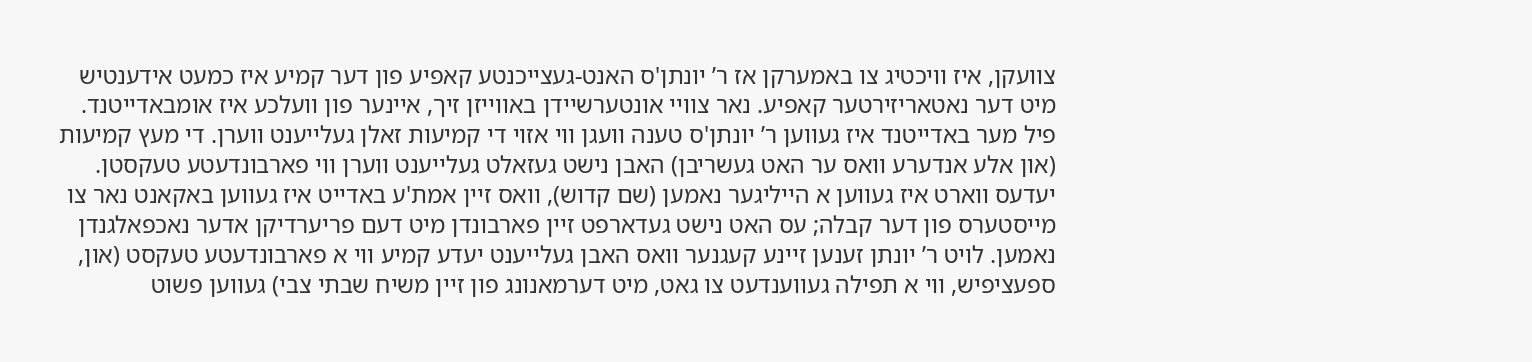צוועקן, איז וויכטיג צו באמערקן אז ר’ יונתן'ס האנט-געצייכנטע קאפיע פון דער קמיע איז כמעט אידענטיש מיט דער נאטאריזירטער קאפיע. נאר צוויי אונטערשיידן באווייזן זיך, איינער פון וועלכע איז אומבאדייטנד.
פיל מער באדייטנד איז געווען ר’ יונתן'ס טענה וועגן ווי אזוי די קמיעות זאלן געלייענט ווערן. די מעץ קמיעות (און אלע אנדערע וואס ער האט געשריבן) האבן נישט געזאלט געלייענט ווערן ווי פארבונדעטע טעקסטן. יעדעס ווארט איז געווען א הייליגער נאמען (שם קדוש), וואס זיין אמת'ע באדייט איז געווען באקאנט נאר צו מייסטערס פון דער קבלה; עס האט נישט געדארפט זיין פארבונדן מיט דעם פריערדיקן אדער נאכפאלגנדן נאמען. לויט ר’ יונתן זענען זיינע קעגנער וואס האבן געלייענט יעדע קמיע ווי א פארבונדעטע טעקסט (און, ספעציפיש, ווי א תפילה געווענדעט צו גאט, מיט דערמאנונג פון זיין משיח שבתי צבי) געווען פשוט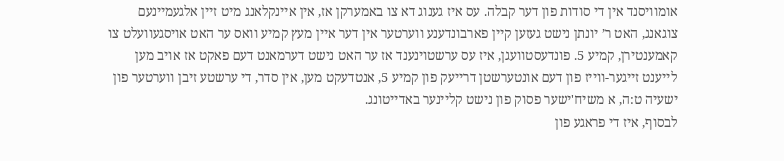אומוויסנד אין די סודות פון דער קבלה. עס איז גענוג דא צו באמערקן אז, אין איינקלאנג מיט זיין אלגעמיינעם צוגאנג, האט ר’ יונתן נישט געזען קיין פארבונדענע ווערטער אין דער איין מעץ קמיע וואס ער האט אויסגעוועלט צו קאמענטירן, קמיע 5. פונדעסטוועגן, איז עס ערשטוינענד אז ער האט נישט דערמאנט דעם פאקט אז אויב מען לייענט זייגער-ווייז פון דעם אונטערשטן דרייעק פון קמיע 5, אנטדעקט מען, אין סדר, די ערשטע זיבן ווערטער פון ישעיה ט:ה, א משיח'ישער פסוק פון נישט קליינער באדייטונג.
לבסוף, איז די פראגע פון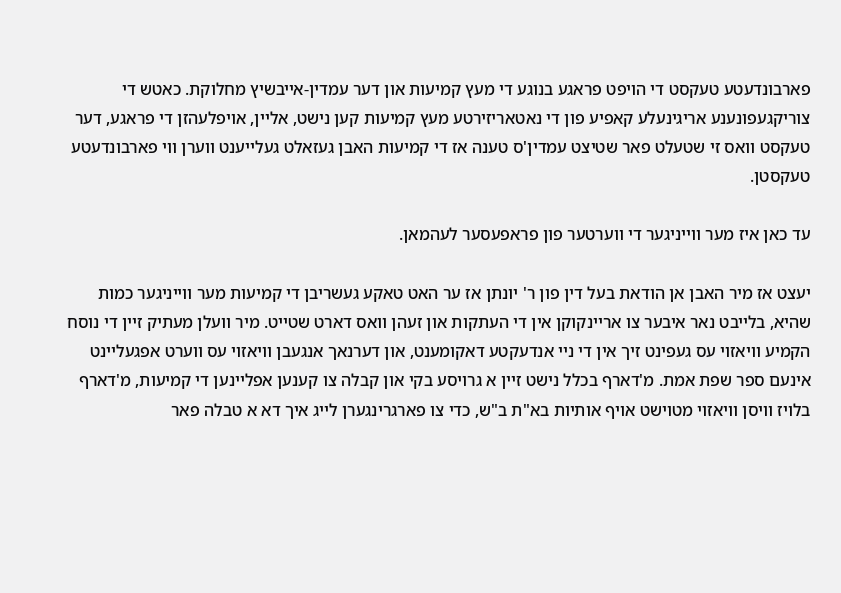פארבונדעטע טעקסט די הויפט פראגע בנוגע די מעץ קמיעות און דער עמדין-אייבשיץ מחלוקת. כאטש די צוריקגעפונענע אריגינעלע קאפיע פון די נאטאריזירטע מעץ קמיעות קען נישט, אליין, אויפלעהזן די פראגע, דער טעקסט וואס זי שטעלט פאר שטיצט עמדין'ס טענה אז די קמיעות האבן געזאלט געלייענט ווערן ווי פארבונדעטע טעקסטן.

עד כאן איז מער ווייניגער די ווערטער פון פראפעסער לעהמאן.

יעצט אז מיר האבן אן הודאת בעל דין פון ר' יונתן אז ער האט טאקע געשריבן די קמיעות מער ווייניגער כמות שהיא, בלייבט נאר איבער צו אריינקוקן אין די העתקות און זעהן וואס דארט שטייט. מיר וועלן מעתיק זיין די נוסח הקמיע וויאזוי עס געפינט זיך אין די ניי אנדעקטע דאקומענט, און דערנאך אנגעבן וויאזוי עס ווערט אפגעליינט אינעם ספר שפת אמת. מ'דארף בכלל נישט זיין א גרויסע בקי און קבלה צו קענען אפליינען די קמיעות, מ'דארף בלויז וויסן וויאזוי מטוישט אויף אותיות בא"ת ב"ש, כדי צו פארגרינגערן לייג איך דא א טבלה פאר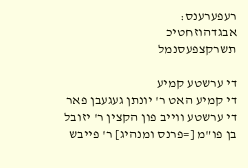רעפערענס:
אבגדהוזחטיכ
תשרקצפעסנמל

די ערשטע קמיע
די קמיע האט ר' יונתן געגעבן פאר די ערשטע ווייב פון הקצין ר' יזובל בן פו"מ [=פרנס ומנהיג] ר' פייבש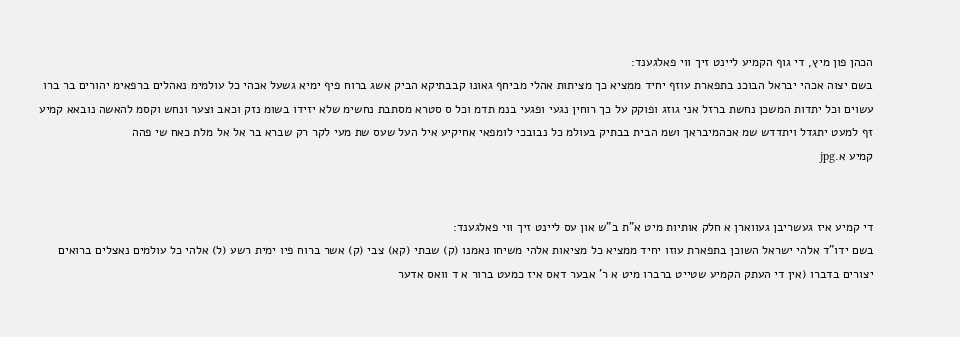הכהן פון מיץ, די גוף הקמיע ליינט זיך ווי פאלגענד:
בשם יצוה אכהי יבראל הבוכנ בתפארת עוזף יחיד ממציא כך מציתות אהלי מביחף גאונו קבבתיקא הביק אשג ברוח פיף ימיא גשעל אכהי כל עולמימ נאהלים ברפאימ יהורים בר ברו עשוים וכל יתדות המשכן נחשת ברזל אני גוזג ופוקק על כך רוחין נגעי ופגעי בנמ תדמ וכל ס סטרא מסתבת נחשימ שלא יזידו בשומ נזק וכאב וצער ונחש וקסמ להאשה נובאא קמיע זף למעט יתגדל ויתדדש שמ אכהמיבראך ושמ הבית בבתיק בעולמ כל נבובכי לומפאי אחיקיע איל העל שעס שת מעי לקר רק שברא בר אל אל מלת כאח שי פהה
קמיע א.jpg


די קמיע איז געשריבן געווארן א חלק אותיות מיט א"ת ב"ש און עס ליינט זיך ווי פאלגענד:
בשם ידו"ד אלהי ישראל השוכן בתפארת עוזו יחיד ממציא כל מציאות אלהי משיחו נאמנו (ק) שבתי (קא) צבי (ק) אשר ברוח פיו ימית רשע (ל) אלהי כל עולמים נאצלים ברואים יצורים בדברו (אין די העתק הקמיע שטייט ברברו מיט א ר' אבער דאס איז כמעט ברור א ד וואס אדער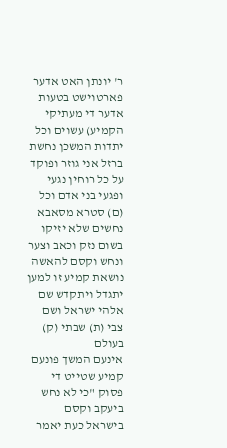ר' יונתן האט אדער פארטוישט בטעות אדער די מעתיקי הקמיע) עשוים וכל יתדות המשכן נחשת ברזל אני גוזר ופוקד על כל רוחין נגעי ופגעי בני אדם וכל (ם) סטרא מסאבא נחשים שלא יזיקו בשום נזק וכאב וצער ונחש וקסם להאשה נושאת קמיע זו למען יתגדל ויתקדש שם אלהי ישראל ושם צבי (ת) שבתי (ק) בעולם
אינעם המשך פונעם קמיע שטייט די פסוק "כי לא נחש ביעקב וקסם בישראל כעת יאמר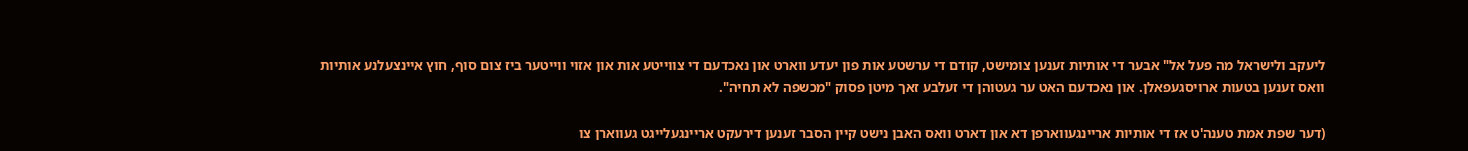ליעקב ולישראל מה פעל אל" אבער די אותיות זענען צומישט, קודם די ערשטע אות פון יעדע ווארט און נאכדעם די צווייטע אות און אזוי ווייטער ביז צום סוף, חוץ איינצעלנע אותיות וואס זענען בטעות ארויסגעפאלן. און נאכדעם האט ער געטוהן די זעלבע זאך מיטן פסוק "מכשפה לא תחיה".

(דער שפת אמת טענה'ט אז די אותיות אריינגעווארפן דא און דארט וואס האבן נישט קיין הסבר זענען דירעקט אריינגעלייגט געווארן צו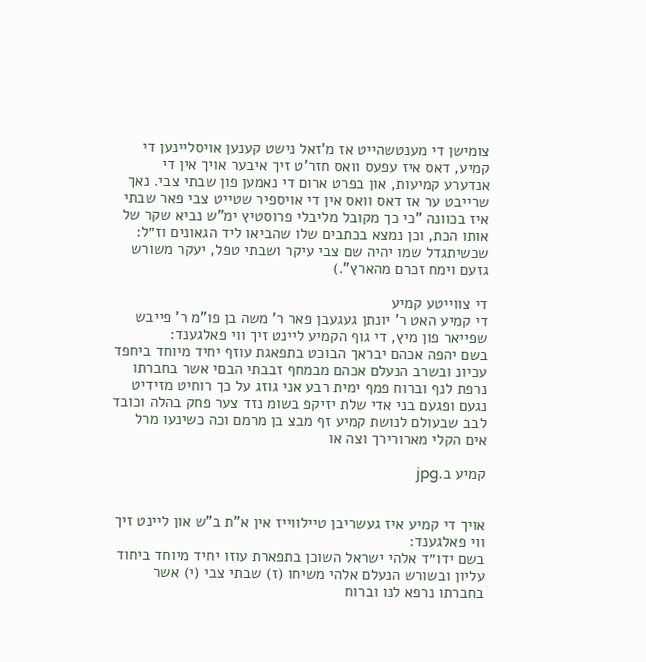צומישן די מענטשהייט אז מ'זאל נישט קענען אויסליינען די קמיע, דאס איז עפעס וואס חזר'ט זיך איבער אויך אין די אנדערע קמיעות, און בפרט ארום די נאמען פון שבתי צבי. נאך שרייבט ער אז דאס וואס אין די אויספיר שטייט צבי פאר שבתי איז בכוונה "כי כך מקובל מליבלי פרוסטיץ ימ"ש נביא שקר של אותו הכת, וכן נמצא בכתבים שלו שהביאו ליד הגאונים וז״ל: שכשיתגדל שמו יהיה שם צבי עיקר ושבתי טפל, יעקר משורש גזעם וימח זכרם מהארץ".)

די צווייטע קמיע
די קמיע האט ר' יונתן געגעבן פאר ר' משה בן פו"מ ר' פייבש שפייאר פון מיץ, די גוף הקמיע ליינט זיך ווי פאלגענד:
בשם יהפה אכהם יבראך הבוכט בתפאגת עוזף יחיד מיוחד ביחפד עכיונ ובשרב הנעלם אכהם מבמחף זבבתי הבםי אשר בחברתו נרפת לנף וברוח פמף ימית רבע אני גוזג על כך רוחיט מזידיט נגעם ופגעם בני אדי שלת יזיקפ בשומ נזד צער פחק בהלה וכובד לבב שבעולם לנושת קמיע זף מבצ בן מרמם וכה כשינעו מרל אים הקלי מארורירך וצה או

קמיע ב.jpg


אויך די קמיע איז געשריבן טיילווייז אין א"ת ב"ש און ליינט זיך ווי פאלגענד:
בשם ידו״ד אלהי ישראל השוכן בתפארת עוזו יחיד מיוחד ביחוד עליון ובשורש הנעלם אלהי משיחו (ז) שבתי צבי (י) אשר בחברתו נרפא לנו וברוח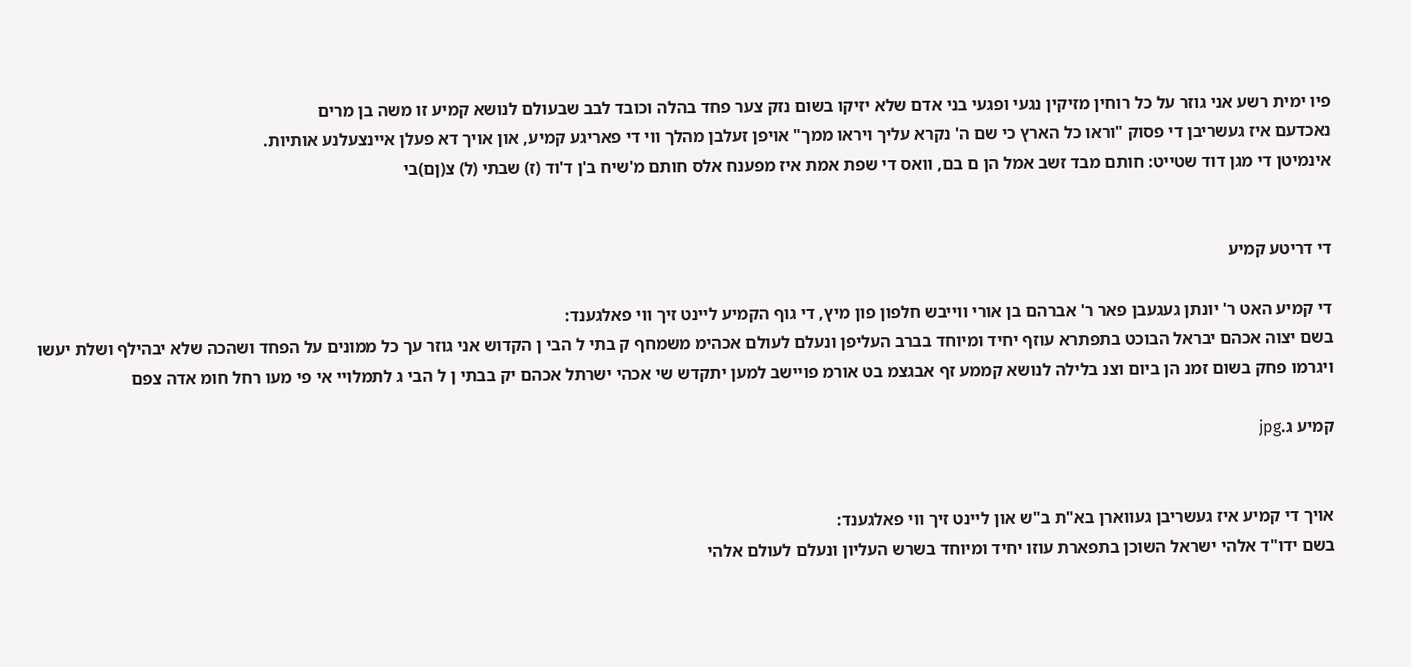פיו ימית רשע אני גוזר על כל רוחין מזיקין נגעי ופגעי בני אדם שלא יזיקו בשום נזק צער פחד בהלה וכובד לבב שבעולם לנושא קמיע זו משה בן מרים
נאכדעם איז געשריבן די פסוק "וראו כל הארץ כי שם ה' נקרא עליך ויראו ממך" אויפן זעלבן מהלך ווי די פאריגע קמיע, און אויך דא פעלן איינצעלנע אותיות.
אינמיטן די מגן דוד שטייט: חותם מבד זשב אמל הן ם בם, וואס די שפת אמת איז מפענח אלס חותם מ'שיח ב'ן ד'וד (ז) שבתי (ל) צ(ןם)בי


די דריטע קמיע

די קמיע האט ר' יונתן געגעבן פאר ר' אברהם בן אורי ווייבש חלפון פון מיץ, די גוף הקמיע ליינט זיך ווי פאלגענד:
בשם יצוה אכהם יבראל הבוכט בתפתרא עוזף יחיד ומיוחד בברב העליפן ונעלם לעולם אכהימ משמחף ק בתי ל הבי ן הקדוש אני גוזר עך כל ממונים על הפחד ושהכה שלא יבהילף ושלת יעשו ויגרמו פחק בשום זמנ הן ביום וצנ בלילה לנושא קממע זף אבגצמ בט אורמ פויישב למען יתקדש שי אכהי ישרתל אכהם יק בבתי ן ל הבי ג לתמלויי אי פי מעו רחל חומ אדה צפם

קמיע ג.jpg


אויך די קמיע איז געשריבן געווארן בא"ת ב"ש און ליינט זיך ווי פאלגענד:
בשם ידו"ד אלהי ישראל השוכן בתפארת עוזו יחיד ומיוחד בשרש העליון ונעלם לעולם אלהי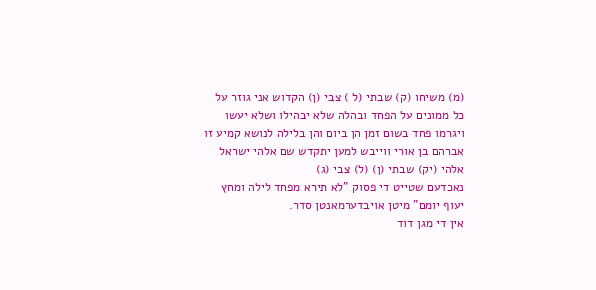(מ) משיחו (ק) שבתי (ל ) צבי (ן) הקדוש אני גוזר על כל ממונים על הפחד ובהלה שלא יבהילו ושלא יעשו ויגרמו פחד בשום זמן הן ביום והן בלילה לנושא קמיע זו אברהם בן אורי ווייבש למען יתקדש שם אלהי ישראל אלהי (יק) שבתי (ן) (ל) צבי (ג)
נאכדעם שטייט די פסוק "לא תירא מפחד לילה ומחץ יעוף יומם" מיטן אויבדערמאנטן סדר.
אין די מגן דוד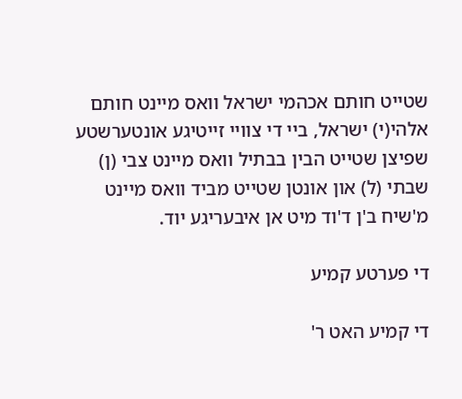שטייט חותם אכהמי ישראל וואס מיינט חותם אלהי(י) ישראל, ביי די צוויי זייטיגע אונטערשטע שפיצן שטייט הבין בבתיל וואס מיינט צבי (ן) שבתי (ל) און אונטן שטייט מביד וואס מיינט מ'שיח ב'ן ד'וד מיט אן איבעריגע יוד.

די פערטע קמיע

די קמיע האט ר'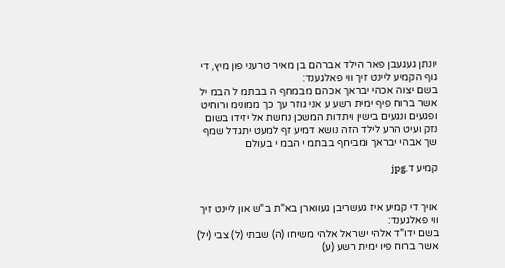יונתן געגעבן פאר הילד אברהם בן מאיר טרעני פון מיץ, די גוף הקמיע ליינט זיך ווי פאלגענד:
בשם יצוה אכהי יבראך אכהם מבמחף ה בבתמ ל הבמ יל אשר ברוח פיף ימית רשע ע אני גוזר עך כך ממונימ ורוחיט ופגעים ונגעים בישין ויתדות המשכן נחשת אל יזידו בשום נזק ועיט הרע לילד הזה נושא דמיע זף למעט יתגדל שמף שך אבהי יבראך ומביחף בבתמ י הבמ י בעולם

קמיע ד.jpg


אויך די קמיע איז געשריבן געווארן בא"ת ב"ש און ליינט זיך ווי פאלגענד:
בשם ידו"ד אלהי ישראל אלהי משיחו (ה) שבתי (ל) צבי (יל) אשר ברוח פיו ימית רשע (ע)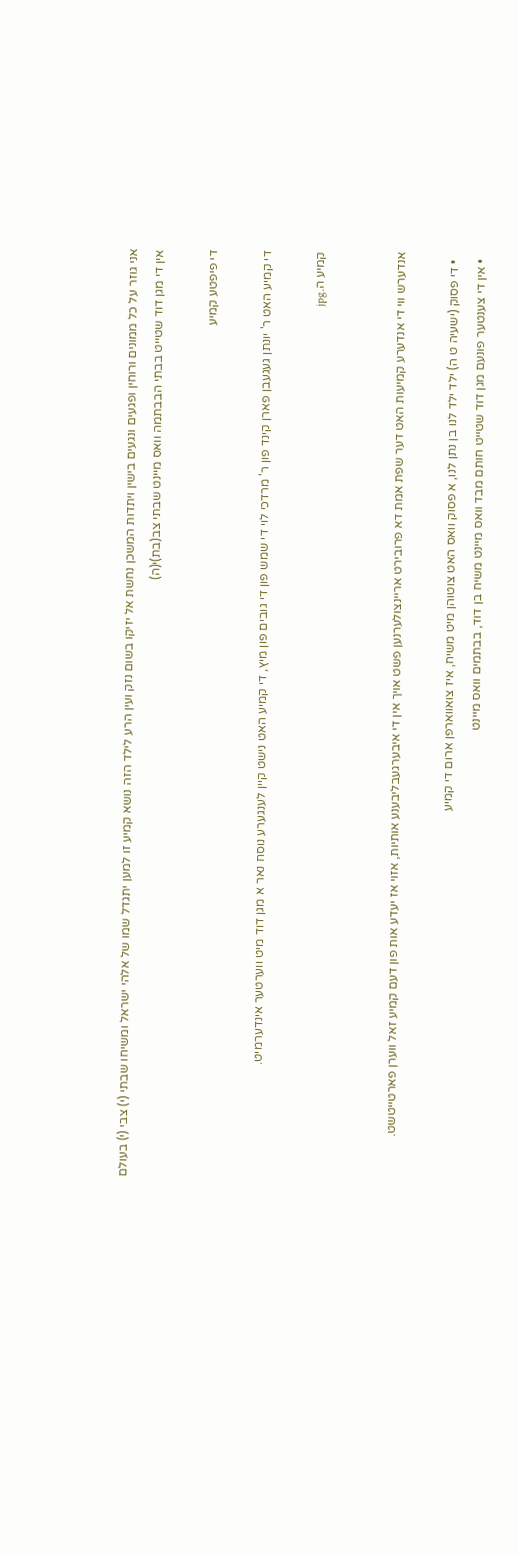אני גוזר על כל ממונים ורוחין ופגעים ונגעים בישין ויתדות המשכן נחשת אל יזיקו בשום נזק ועין הרע לילד הזה נושא קמיע זו למען יתגדל שמו של אלהי ישראל ומשיחו שבתי (י) צבי (י) בעולם
אין די מגן דוד שטייט בבתי הבבתמה וואס מיינט שבתי צב(בת)י(ה)

די פיפטע קמיע

די קמיע האט ר' יונתן געגעבן פארן קינד פון ר' מרדכי לוי די שמש פון די גובים פון מיץ, די קמיע האט נישט קיין לענגערע נוסח נאר א מגן דוד מיט ווערטער אינדערמיט.

קמיע ה.jpg


אנדערש ווי די אנדערע קמיעות האט דער שפת אמת דא פרובירט אריינצולערנען פשט אויך אין די איבערגעבליבענע אותיות, אזוי אז יעדע אות פון דעם קמיע זאל ווערן פארטייטשט.

  • די פסוק (ישעיה ט ה) ילד ילד לנו בן נתן לנו, א פסוק וואס האט צוטוהן מיט משיח, איז צואווארפן ארום די קמיע
  • אין די צענטער פונעם מגן דוד שטייט חותם מבד וואס מיינט משיח בן דוד, בבתמים וואס מיינט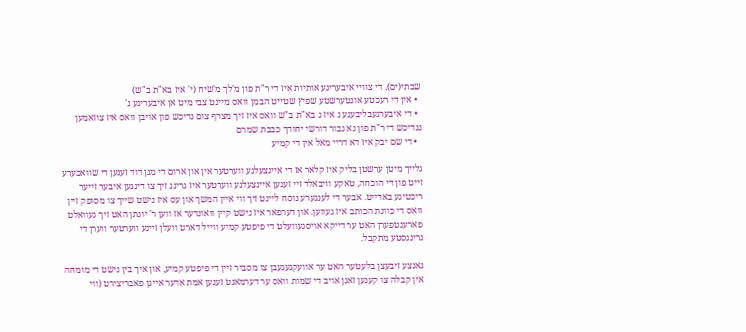שבתי(ים), די צוויי איבעריגע אותיות איז די ר"ת פון מ'לך מ'שיח (י' איז בא"ת ב"ש)
  • אין די רעכטע אונטערשטע שפיץ שטייט הבמן וואס מיינט צבי מיט אן איבעריגע נ'
  • די איבערגעבליבענע נ איז ג בא"ת ב"ש וואס איז זיך מצרף צום נדיכש פון אויבן וואס איז צוזאמען נגדיכש די ר"ת פון נא גבור דורשי יחודך כבבת שמרם
  • די שם יבק איז דא דריי מאל אין די קמיע

גלייך מיטן ערשטן בליק איז קלאר אז די איינצעלנע ווערטער אין און ארום די מגן דוד זענען די שוואכערע זייט פון די הוכחה, טאקע וויבאלד זיי זענען איינצעלנע ווערטער איז גרינג זיך צו דינגען איבער זייער ריכטיגע באדייט. אבער די לענגערע נוסח ליינט זיך ווי איין המשך און עס איז נישט שייך צו מסופק זיין וואס די כוונת הכותב איז געווען. און דערפאר איז נישט קיין וואונדער אז ווען ר' יונתן האט זיך געוואלט פארענטפערן האט ער דייקא אויסגעוועלט די פיפטע קמיע ווייל דארט וועלן זיינע ווערטער ווערן די גרינגסטע מתקבל.

גאנצע זיבעצן בלעטער האט ער אוועקגעגעבן צו מסביר זיין די פיפטע קמיע, און איך בין נישט די מומחה אין קבלה צו קענען זאגן אויב די שמות וואס ער דערמאנט זענען אמת אדער אייגן פאבריצירט (ווי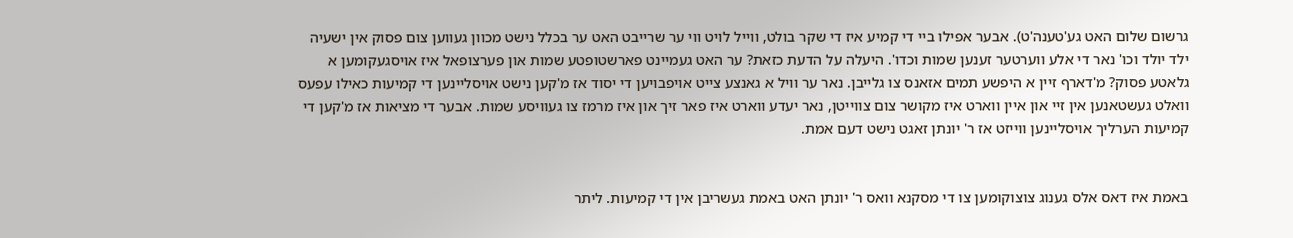גרשום שלום האט גע'טענה'ט). אבער אפילו ביי די קמיע איז די שקר בולט, ווייל לויט ווי ער שרייבט האט ער בכלל נישט מכוון געווען צום פסוק אין ישעיה ילד יולד וכו' נאר די אלע ווערטער זענען שמות וכדו'. היעלה על הדעת כזאת? ער האט געמיינט פארשטופטע שמות און פערצופאל איז אויסגעקומען א גלאטע פסוק? מ'דארף זיין א היפשע תמים אזאנס צו גלייבן. נאר ער וויל א גאנצע צייט אויפבויען די יסוד אז מ'קען נישט אויסליינען די קמיעות כאילו עפעס וואלט געשטאנען אין זיי און איין ווארט איז מקושר צום צווייטן, נאר יעדע ווארט איז פאר זיך און איז מרמז צו געוויסע שמות. אבער די מציאות אז מ'קען די קמיעות הערליך אויסליינען ווייזט אז ר' יונתן זאגט נישט דעם אמת.


באמת איז דאס אלס גענוג צוצוקומען צו די מסקנא וואס ר' יונתן האט באמת געשריבן אין די קמיעות. ליתר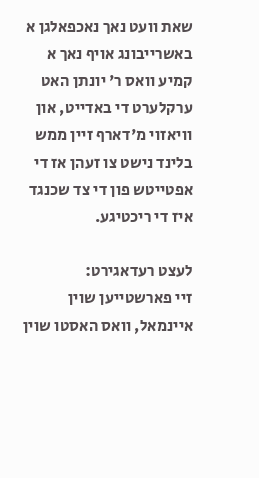שאת וועט נאך נאכפאלגן א באשרייבונג אויף נאך א קמיע וואס ר' יונתן האט ערקלערט די באדייט, און וויאזוי מ'דארף זיין ממש בלינד נישט צו זעהן אז די אפטייטש פון די צד שכנגד איז די ריכטיגע.

לעצט רעדאגירט:
זיי פארשטייען שוין איינמאל, וואס האסטו שוין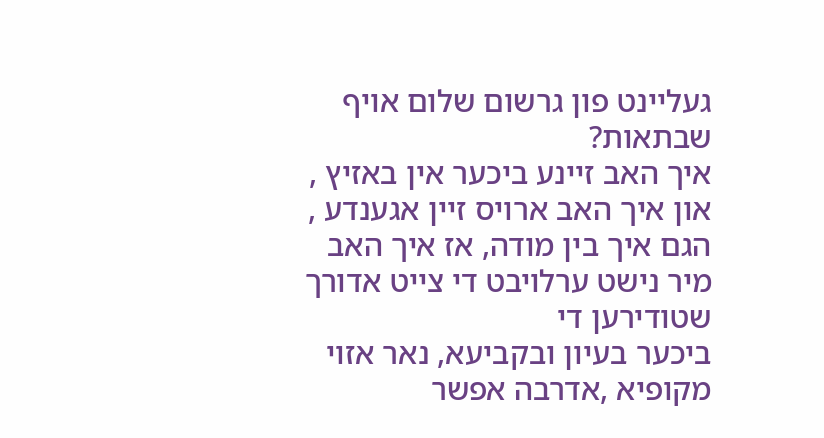געליינט פון גרשום שלום אויף שבתאות?
איך האב זיינע ביכער אין באזיץ , און איך האב ארויס זיין אגענדע , הגם איך בין מודה, אז איך האב מיר נישט ערלויבט די צייט אדורך שטודירען די
ביכער בעיון ובקביעא, נאר אזוי מקופיא ,אדרבה אפשר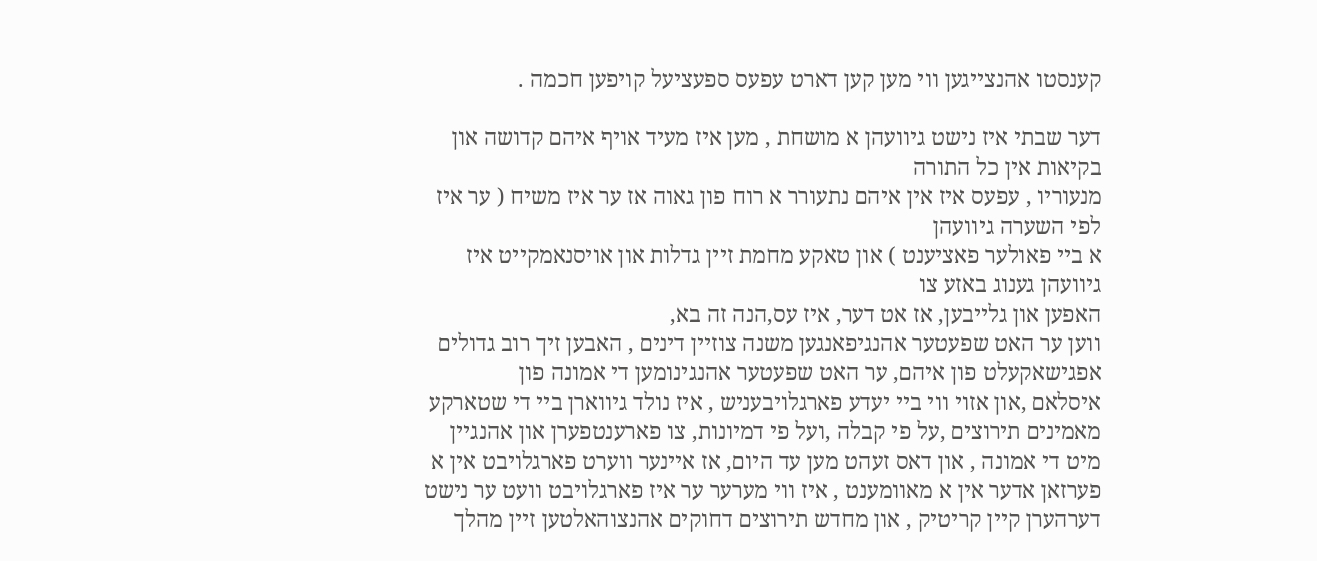קענסטו אהנצייגען ווי מען קען דארט עפעס ספעציעל קויפען חכמה .

דער שבתי איז נישט גיוועהן א מושחת , מען איז מעיד אויף איהם קדושה און בקיאות אין כל התורה
מנעוריו , עפעס איז אין איהם נתעורר א רוח פון גאוה אז ער איז משיח ( ער איז לפי השערה גיוועהן
א ביי פאולער פאציענט ) און טאקע מחמת זיין גדלות און אויסנאמקייט איז גיוועהן גענוג באזע צו
האפען און גלייבען, אז אט דער, איז עס,הנה זה בא,
ווען ער האט שפעטער אהנגיפאנגען משנה צוזיין דינים , האבען זיך רוב גדולים אפגישאקעלט פון איהם, ער האט שפעטער אהנגינומען די אמונה פון
איסלאם ,און אזוי ווי ביי יעדע פארגלויבעניש , איז נולד גיווארן ביי די שטארקע מאמינים תירוצים ,על פי קבלה ,ועל פי דמיונות, צו פארענטפערן און אהנגיין מיט די אמונה , און דאס זעהט מען עד היום, אז איינער ווערט פארגלויבט אין א פערזאן אדער אין א מאוומענט , איז ווי מערער ער איז פארגלויבט וועט ער נישט דערהערן קיין קריטיק , און מחדש תירוצים דחוקים אהנצוהאלטען זיין מהלך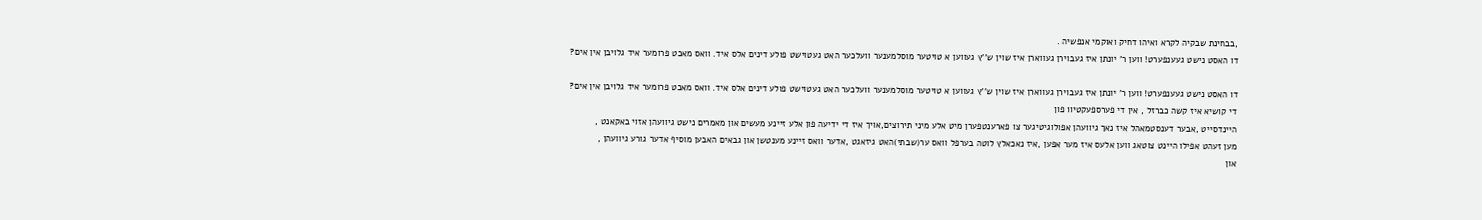,בבחינת שבקיה לקרא ואיהו דחיק ואוקמי אנפשיה .
דו האסט נישט געענפערט! ווען ר' יונתן איז געבוירן געווארן איז שוין ש''ץ געווען א טויטער מוסלמענער וועלכער האט געטוישט פולע דינים אלס איד. וואס מאכט פרומער איד גלויבן אין אים?

דו האסט נישט געענפערט! ווען ר' יונתן איז געבוירן געווארן איז שוין ש''ץ געווען א טויטער מוסלמענער וועלכער האט געטוישט פולע דינים אלס איד. וואס מאכט פרומער איד גלויבן אין אים?
די קושיא איז קשה כברזל , אין די פערספעקטיוו פון
היינדסייט ,אבער דענסטמאהל איז נאך גיוועהן אפולוגיטיגער צו פארענטפערן מיט אלע מיני תירוצים,אויך איז די ידיעה פון אלע זיינע מעשים און מאמרים נישט גיוועהן אזוי באקאנט ,
מען זעהט אפילו היינט צוטאג ווען אלעס איז מער אפען ,איז נאכאלץ לוטה בערפל וואס ער(שבתי)האט גיזאגט ,אדער וואס זיינע מענטשן און גבאים האבען מוסיף אדער גורע גיוועהן ,
און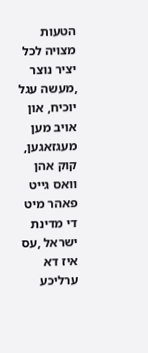הטעות מצויה לכל יציר נוצר ,מעשה עגל יוכיח, און אויב מען מעגזאגען, קוק אהן וואס גייט פאהר מיט די מדינת ישראל ,עס איז דא ערליכע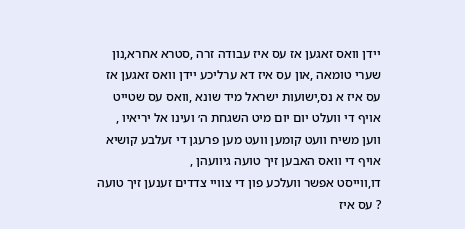יידן וואס זאגען אז עס איז עבודה זרה ,סטרא אחרא,נון שערי טומאה ,און עס איז דא ערליכע יידן וואס זאגען אז עס איז א נס,ישועות ישראל מיד שונא ,וואס עס שטייט אויף די וועלט יום יום מיט השגחת ה׳ ועינו אל יריאיו ,
ווען משיח וועט קומען וועט מען פרעגן די זעלבע קושיא אויף די וואס האבען זיך טועה גיוועהן ,
דו,ווייסט אפשר וועלכע פון די צוויי צדדים זענען זיך טועה ? עס איז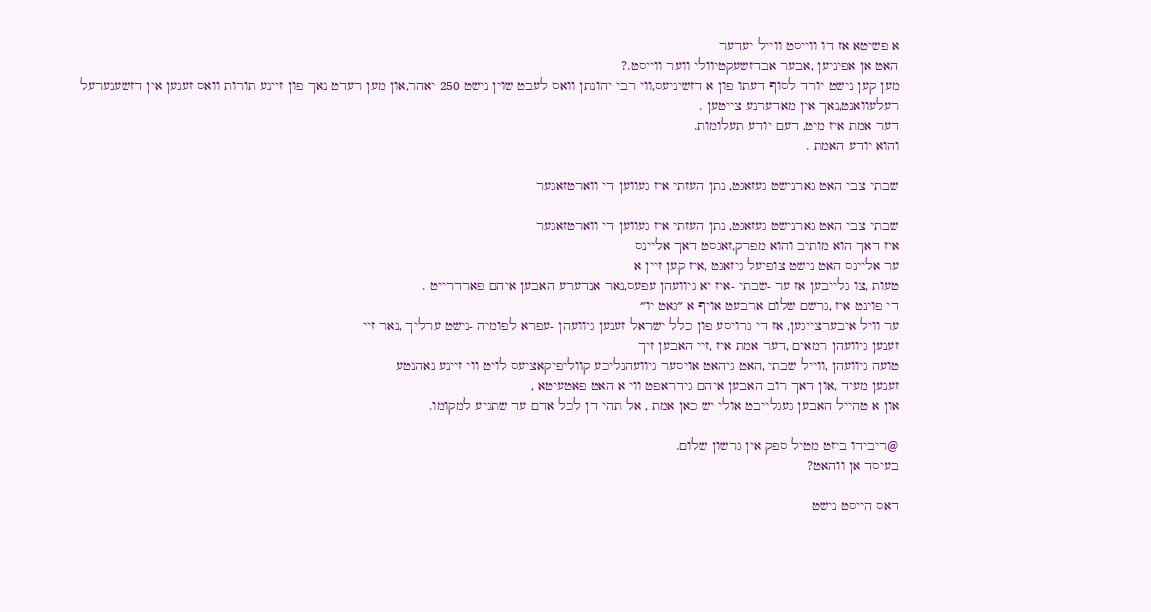א פשיטא אז דו ווייסט ווייל יעדער
האט אן אפיניען ,אבער אבדזשעקטיוולי ווער ווייסט.?
מען קען נישט יורד לסוף דעתו פון א דזשיניעס,ווי רבי יהונתן וואס לעבט שוין נישט 250 יאהר,און מען רעדט נאך פון זיינע תורות וואס זענען אין דזשענערעל רעלעוואנט,נאך אין מאדערנע צייטען .
דער אמת איז מיט, דעם יודע תעלומות.
והוא יודע האמת .

שבתי צבי האט גארנישט געזאגט, נתן העזתי איז געווען די ווארטזאגער

שבתי צבי האט גארנישט געזאגט, נתן העזתי איז געווען די ווארטזאגער
איז דאך הוא מותיב והוא מפרק,זאגסט דאך אליינס
ער אליינס האט נישט צופיעל גיזאגט ,איז קען זיין א
טעות ,צו גלייבען אז ער -שבתי -איז יא גיוועהן עפעס,נאר אנדערע האבען איהם פארדרייט .
די פוינט איז ,גרשם שלום ארבעט אויף א ״גאט יו״
ער וויל איבערצייגען, אז די גרויסע פון כלל ישראל זענען גיוועהן -עפרא לפומיה -נישט ערליך ,נאר זיי
זענען גיוועהן רמאים ,דער אמת איז ,זיי האבען זיך
טועה גיוועהן ,ווייל שבתי ,האט גיהאט אויסער גיוועהנליכע קווליפיקאציעס לויט ווי זיינע נאהנטע
זענען מעיד ,און דאך רוב האבען איהם גידראפט ווי א האט פאטעיטא ,
און א טהייל האבען געגלייבט אולי יש כאן אמת , אל תהי דן לכל אדם עד שתגיע למקומו.

@ריבידו ביזט מטיל ספק אין גרשון שלום.
בעיסד אן ווהאט?

דאס הייסט נישט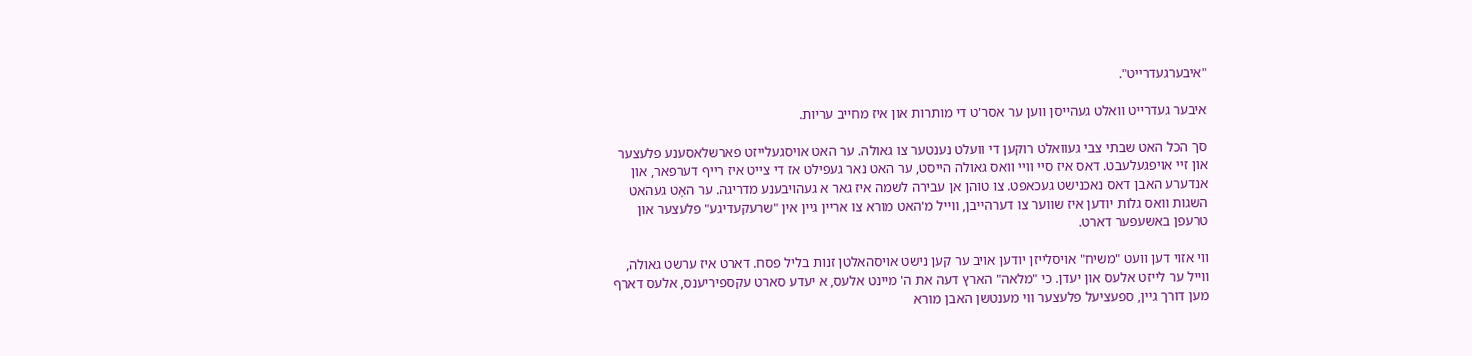"איבערגעדרייט".

איבער געדרייט וואלט געהייסן ווען ער אסר'ט די מותרות און איז מחייב עריות.

סך הכל האט שבתי צבי געוואלט רוקען די וועלט נענטער צו גאולה. ער האט אויסגעלייזט פארשלאסענע פלעצער און זיי אויפגעלעבט. דאס איז סיי וויי וואס גאולה הייסט, ער האט נאר געפילט אז די צייט איז רייף דערפאר, און אנדערע האבן דאס נאכנישט געכאפט. צו טוהן אן עבירה לשמה איז גאר א געהויבענע מדריגה. ער האָט געהאט השגות וואס גלות יודען איז שווער צו דערהייבן, ווייל מ'האט מורא צו אריין גיין אין "שרעקעדיגע" פלעצער און טרעפן באשעפער דארט.

ווי אזוי דען וועט "משיח" אויסלייזן יודען אויב ער קען נישט אויסהאלטן זנות בליל פסח. דארט איז ערשט גאולה, ווייל ער לייזט אלעס און יעדן. כי "מלאה" הארץ דעה את ה' מיינט אלעס, א יעדע סארט עקספיריענס, אלעס דארף מען דורך גיין, ספעציעל פלעצער ווי מענטשן האבן מורא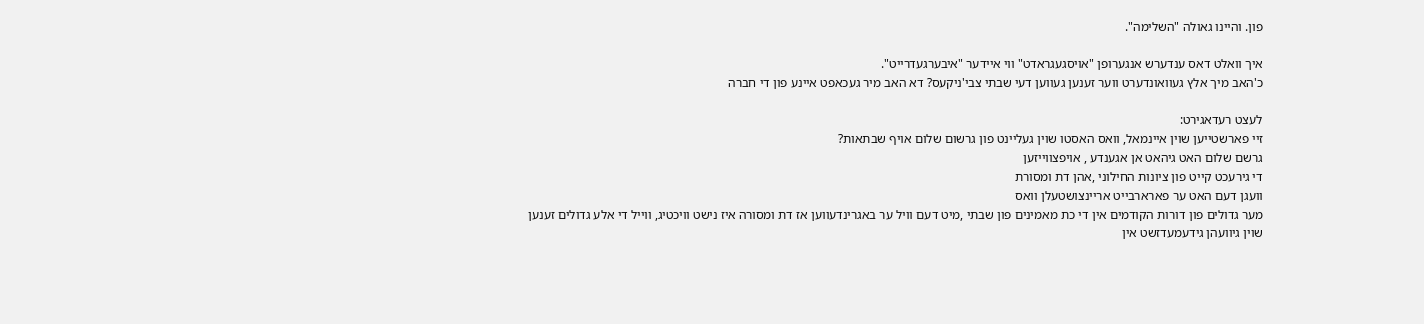פון. והיינו גאולה "השלימה".

איך וואלט דאס ענדערש אנגערופן "אויסגעגראדט" ווי איידער "איבערגעדרייט".
כ'האב מיך אלץ געוואונדערט ווער זענען געווען דעי שבתי צבי'ניקעס? דא האב מיר געכאפט איינע פון די חברה

לעצט רעדאגירט:
זיי פארשטייען שוין איינמאל, וואס האסטו שוין געליינט פון גרשום שלום אויף שבתאות?
גרשם שלום האט גיהאט אן אגענדע , אויפצווייזען
די גירעכט קייט פון ציונות החילוני ,אהן דת ומסורת
וועגן דעם האט ער פארארבייט אריינצושטעלן וואס
מער גדולים פון דורות הקודמים אין די כת מאמינים פון שבתי ,מיט דעם וויל ער באגרינדעווען אז דת ומסורה איז נישט וויכטיג, ווייל די אלע גדולים זענען
שוין גיוועהן גידעמעדזשט אין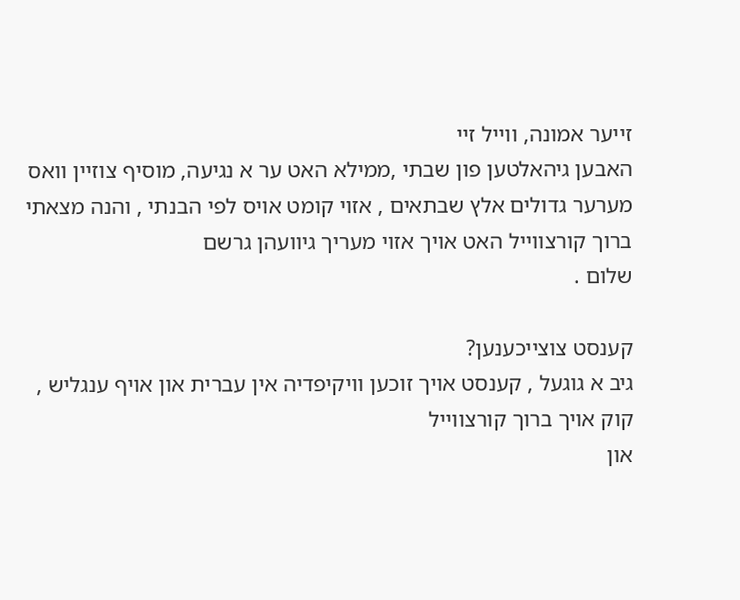זייער אמונה, ווייל זיי
האבען גיהאלטען פון שבתי ,ממילא האט ער א נגיעה, מוסיף צוזיין וואס מערער גדולים אלץ שבתאים , אזוי קומט אויס לפי הבנתי , והנה מצאתי
ברוך קורצווייל האט אויך אזוי מעריך גיוועהן גרשם
שלום .

קענסט צוצייכענען?
גיב א גוגעל , קענסט אויך זוכען וויקיפדיה אין עברית און אויף ענגליש , קוק אויך ברוך קורצווייל
און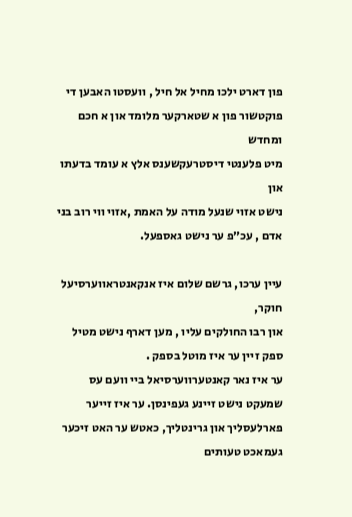פון דארט ילכו מחיל אל חיל , וועסטו האבען די
פוקטשור פון א שטארקער מלומד און א חכם ומחדש
מיט פלענטי דיסטרעקשענס אלץ א עומד בדעתו און
נישט אזוי שנעל מודה על האמת ,אזוי ווי רוב בני אדם , עכ״פ ער נישט גאספעל.

עיין ערכו, גרשם שלום איז אנקאנטראווערסיעל חוקר,
און רבו החולקים עליו , מען דארף נישט מטיל ספק זיין ער איז מוטל בספק .
ער איז נאר קאנטערווערסיאל ביי וועם עס שמעקט נישט זיינע געפינסן. ער איז זייער פארלעסליך און גרינטליך, כאטש ער האט זיכער געמאכט טעותים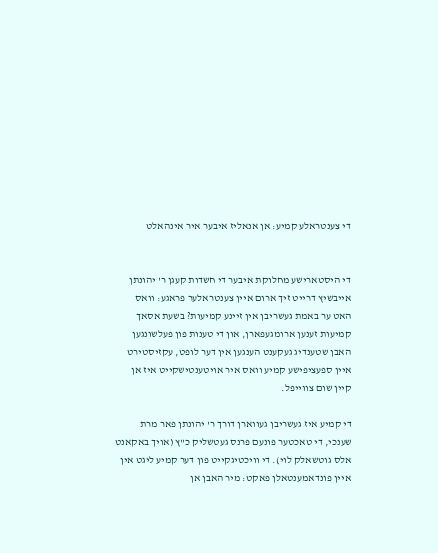די צענטראלע קמיע: אן אנאליז איבער איר אינהאלט


די היסטארישע מחלוקת איבער די חשדות קעגן ר' יהונתן אייבשיץ דרייט זיך ארום איין צענטראלער פראגע: וואס האט ער באמת געשריבן אין זיינע קמיעות? בשעת אסאך קמיעות זענען ארומגעפארן, און די טענות פון פעלשונגען האבן שטענדיג געקענט הענגען אין דער לופט, עקזיסטירט איין ספעציפישע קמיע וואס איר אויטענטישקייט איז אן קיין שום צווייפל.

די קמיע איז געשריבן געווארן דורך ר' יהונתן פאר מרת שענכי, די טאכטער פונעם פרנס געטשליק כ"ץ (אויך באקאנט אלס גוטשאלק לוי). די וויכטיגקייט פון דער קמיע ליגט אין איין פונדאמענטאלן פאקט: מיר האבן אן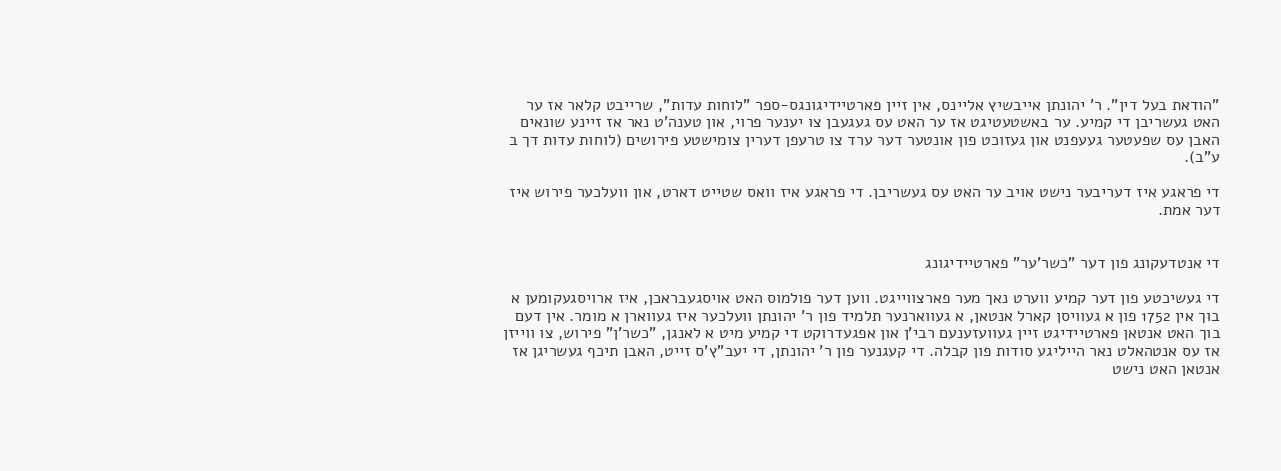"הודאת בעל דין". ר' יהונתן אייבשיץ אליינס, אין זיין פארטיידיגונגס-ספר "לוחות עדות", שרייבט קלאר אז ער האט געשריבן די קמיע. ער באשטעטיגט אז ער האט עס געגעבן צו יענער פרוי, און טענה'ט נאר אז זיינע שונאים האבן עס שפעטער געעפנט און געזוכט פון אונטער דער ערד צו טרעפן דערין צומישטע פירושים (לוחות עדות דך ב ע"ב).

די פראגע איז דעריבער נישט אויב ער האט עס געשריבן. די פראגע איז וואס שטייט דארט, און וועלכער פירוש איז דער אמת.


די אנטדעקונג פון דער "כשר'ער" פארטיידיגונג

די געשיכטע פון דער קמיע ווערט נאך מער פארצווייגט. ווען דער פולמוס האט אויסגעבראכן, איז ארויסגעקומען א בוך אין 1752 פון א געוויסן קארל אנטאן, א געווארנער תלמיד פון ר' יהונתן וועלכער איז געווארן א מומר. אין דעם בוך האט אנטאן פארטיידיגט זיין געוועזענעם רבי'ן און אפגעדרוקט די קמיע מיט א לאנגן, "כשר'ן" פירוש, צו ווייזן אז עס אנטהאלט נאר הייליגע סודות פון קבלה. די קעגנער פון ר' יהונתן, די יעב"ץ'ס זייט, האבן תיכף געשריגן אז אנטאן האט נישט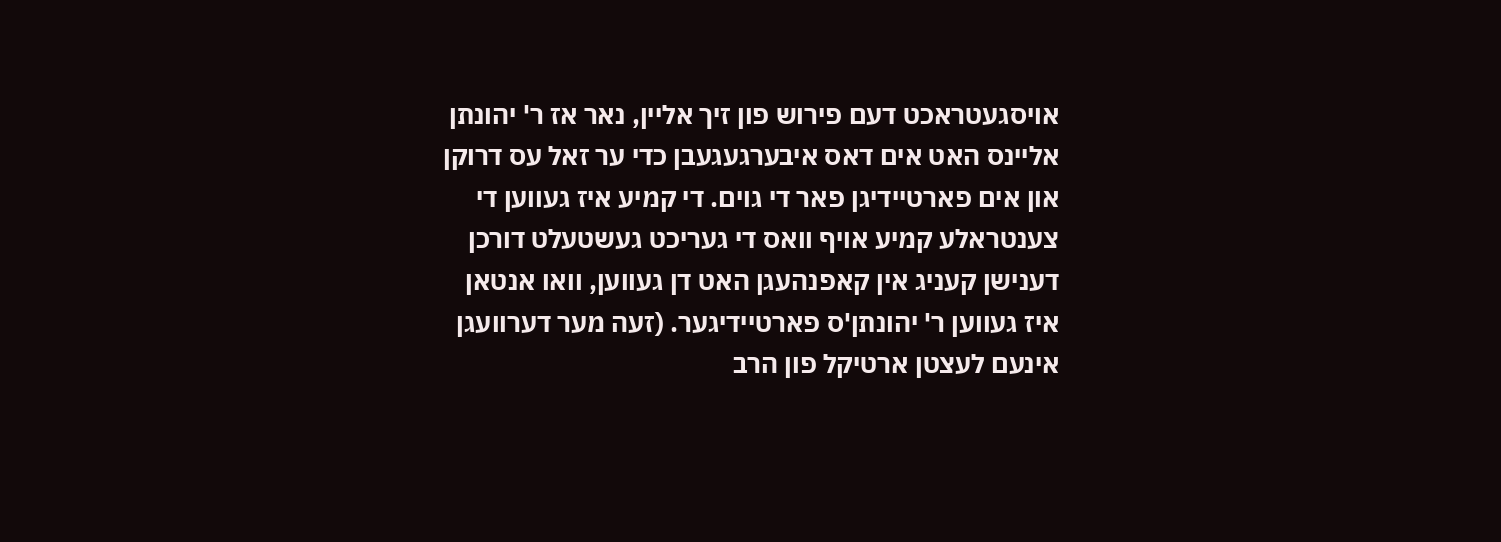אויסגעטראכט דעם פירוש פון זיך אליין, נאר אז ר' יהונתן אליינס האט אים דאס איבערגעגעבן כדי ער זאל עס דרוקן און אים פארטיידיגן פאר די גוים. די קמיע איז געווען די צענטראלע קמיע אויף וואס די געריכט געשטעלט דורכן דענישן קעניג אין קאפנהעגן האט דן געווען, וואו אנטאן איז געווען ר' יהונתן'ס פארטיידיגער. (זעה מער דערוועגן אינעם לעצטן ארטיקל פון הרב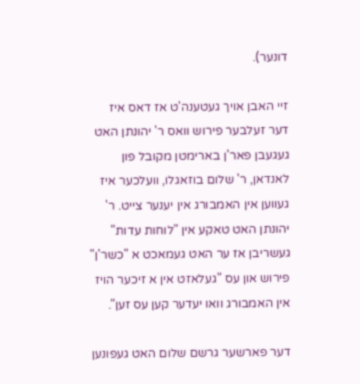דונער).

זיי האבן אויך געטענה'ט אז דאס איז דער זעלבער פירוש וואס ר' יהונתן האט געגעבן פאר'ן בארימטן מקובל פון לאנדאן, ר' שלום בוזאגלו, וועלכער איז געווען אין האמבורג אין יענער צייט. ר' יהונתן האט טאקע אין "לוחות עדות" געשריבן אז ער האט געמאכט א "כשר'ן" פירוש און עס "געלאזט אין א זיכער הויז אין האמבורג וואו יעדער קען עס זען".

דער פארשער גרשם שלום האט געפונען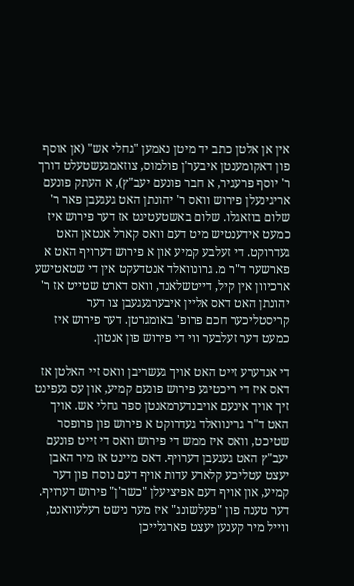אין אן אלטן כתב יד מיטן נאמען "גחלי אש" (אן אוסף פון דאקומענטן איבער'ן פולמוס, צוזאמגעשטעלט דורך ר' יוסף פרעגיר, א חבר פונעם יעב"ץ), א העתק פונעם אריגינעלן פירוש וואס ר' יהונתן האט געגעבן פאר ר' שלום בוזאגלו. שלום באשטעטיגט אז דער פירוש איז כמעט אידענטיש מיט דעם וואס קארל אנטאן האט געדרוקט. די זעלבע קמיע און א פירוש דערויף האט א פארשער ד"ר מ. גרונוואלד אנטדעקט אין די שטאטישע ארכיוון אין קיל, דייטשלאנד, וואס דארט שטייט אז ר' יהונתן האט דאס אליין איבערגעגעבן צו דער קריסטליכער חכם פרופ' באומגרטן. דער פירוש איז כמעט דער זעלבער ווי די פירוש פון אנטון.

די אנדערע זייט האט אויך געשריבן וואס זיי האלטן אז דאס איז די ריכטיגע פירוש פונעם קמיע, און עס געפינט זיך אויך אינעם אויבנדערמאנטן ספר גחלי אש. אויך האט ד"ר גרינוואלד געדרוקט א פירוש פון פרופסר שטיכט, וואס איז ממש די פירוש וואס די זייט פונעם יעב"ץ האט געגעבן דערויף. דאס מיינט אז מיר האבן יעצט עטליכע קלארע עדות אויף דעם נוסח פון דער קמיע, און אויף דעם אפיציעלן "כשר'ן" פירוש דערויף. דער טענה פון "פעלשונג" איז מער נישט רעלעוואנט, ווייל מיר קענען יעצט פארגלייכן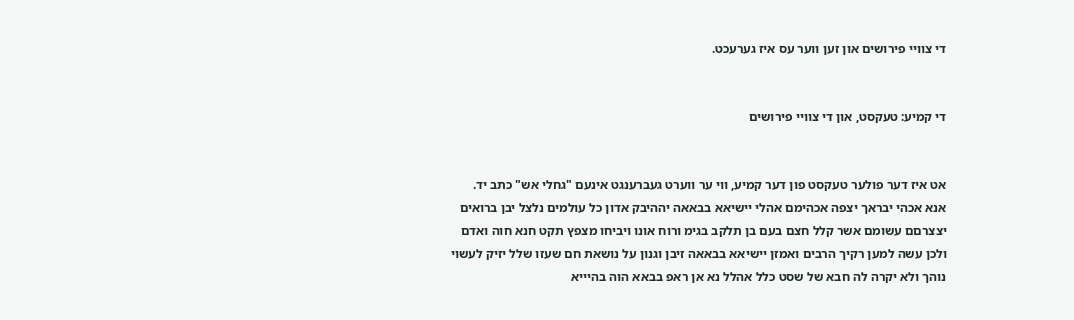די צוויי פירושים און זען ווער עס איז גערעכט.


די קמיע: טעקסט, און די צוויי פירושים


אט איז דער פולער טעקסט פון דער קמיע, ווי ער ווערט געברענגט אינעם "גחלי אש" כתב יד.
אנא אכהי יבראך יצפה אכהימם אהלי יישיאא בבאאה יההיבק אדון כל עולמים נלצל יבן ברואים יצצרםם עשומם אשר קלל חצם בעם בן תלקב בגימ ורוח אונו ויביחו מצפץ תקט חנא חוה ואדם ולכן עשה למען רקיך הרבים ואמזן יישיאא בבאאה זיבן וגנון על נושאת חם שעזו שלל יזיק לעשוי נוהך ולא יקרה לה חבא של שסט כלל אהלל נא אן ראפ בבאא הוה בהיייא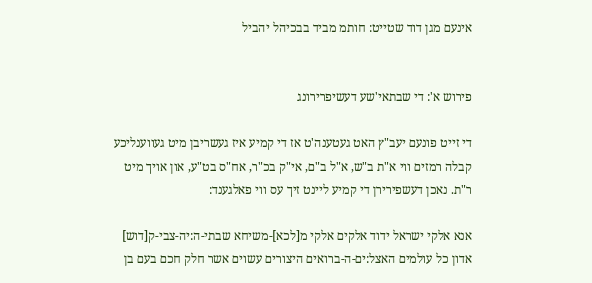אינעם מגן דוד שטייט: חותמ מביד בבכיהל יהביל


פירוש א': די שבתאי'שע דעשיפרירונג

די זייט פונעם יעב"ץ האט געטענה'ט אז די קמיע איז געשריבן מיט געווענליכע קבלה רמזים ווי א"ת ב"ש, א"ל ב"ם, אי"ק בכ"ר, אח"ס בט"ע, און אויך מיט ר"ת. נאכן דעשפירירן די קמיע ליינט זיך עס ווי פאלגענד:

אנא אלקי ישראל ידוד אלקים אלקי מ[לכא]-משיחא שבתי-ה:יה-צבי-ק[דוש] אדון כל עולמים האצל:ים-ה-ברואים היצורים עשוים אשר חלק חכם בעם בן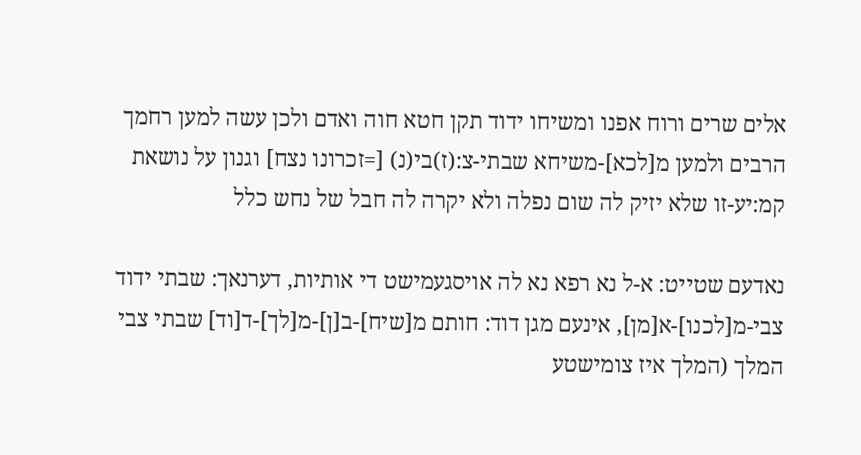אלים שרים ורוח אפנו ומשיחו ידוד תקן חטא חוה ואדם ולכן עשה למען רחמך הרבים ולמען מ[לכא]-משיחא שבתי-צ:(ז)בי(נ) [=זכרונו נצח] וגנון על נושאת קמ:יע-זו שלא יזיק לה שום נפלה ולא יקרה לה חבל של נחש כלל

נאדעם שטייט: א-ל נא רפא נא לה אויסגעמישט די אותיות, דערנאך: שבתי ידוד צבי-מ[לכנו]-א[מן], אינעם מגן דוד: חותם מ[שיח]-ב[ן]-מ[לך]-ד[וד] שבתי צבי המלך (המלך איז צומישטע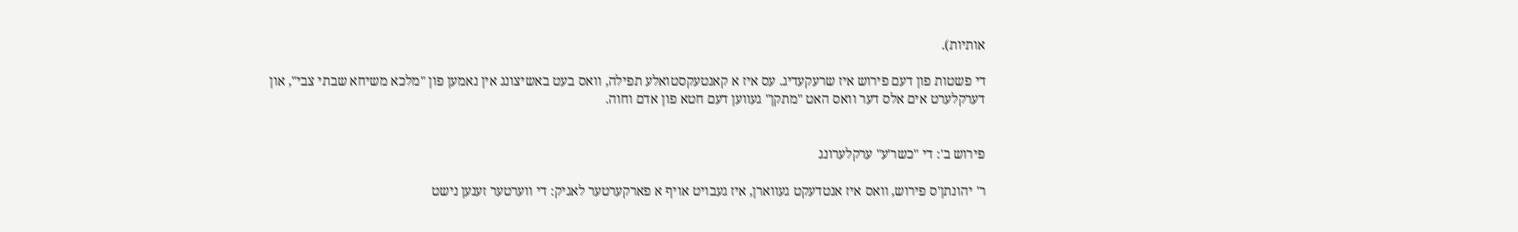אותיות).

די פשטות פון דעם פירוש איז שרעקעדיג. עס איז א קאנטעקסטואלע תפילה, וואס בעט באשיצונג אין נאמען פון "מלכא משיחא שבתי צבי", און דערקלערט אים אלס דער וואס האט "מתקן" געווען דעם חטא פון אדם וחוה.


פירוש ב': די "כשר'ע" ערקלערונג

ר' יהונתן'ס פירוש, וואס איז אנטדעקט געווארן, איז געבויט אויף א פארקערטער לאגיק: די ווערטער זענען נישט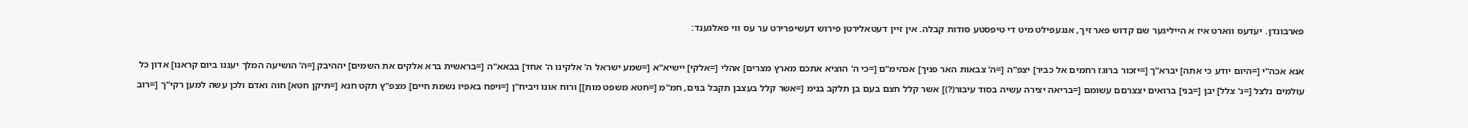פארבונדן. יעדעס ווארט איז א הייליגער שם קדוש פאר זיך, אנגעפילט מיט די טיפסטע סודות קבלה. אין זיין דעטאלירטן פירוש דעשיפרירט ער עס ווי פאלגענד:

אנא אכה"י [=היום יודע כי אתה] יברא"ך [=יזכור ברוגז רחמים אל כביר] יצפ"ה [=ה' צבאות האר פניך] אכהימ"ם [=כי ה' הוציא אתכם מארץ מצרים] אהלי [=אלקי] יישיא"א [=שמע ישראל ה' אלקינו ה' אחד] בבאא"ה [=בראשית ברא אלקים את השמים] יההיבק [=ה' הושיעה המלך יעננו ביום קראנו] אדון כל עולמים נלצל [=נ' צלל] יבן [=בני] ברואים יצצרםם עשומם [=בריאה יצירה עשיה בסוד עיבור(?)] אשר קלל חצם בעם בן תלקב בנימ [=אשר קלל בעצבן תקבל בנים, חמ"מ [=חטא משפט מות]] ורוח אונו ויביח"ן [=ויפח באפיו נשמת חיים] מצפ"ץ תקט חנא [=תיקן חטא] חוה ואדם ולכן עשה למען רקי"ך [=רוב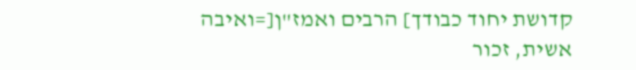קדושת יחוד כבודך] הרבים ואמז"ן[=ואיבה אשית, זכור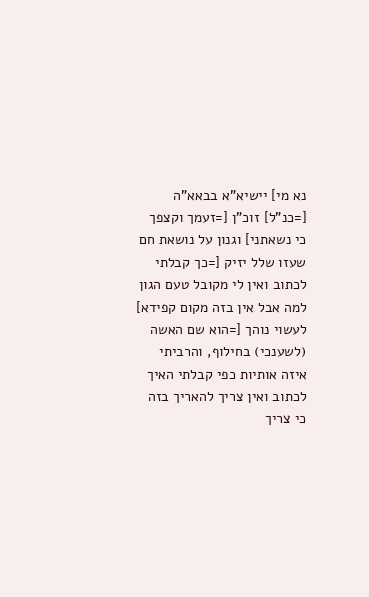נא מי] יישיא"א בבאא"ה [=כנ"ל] זוכ"ן [=זעמך וקצפך כי נשאתני] וגנון על נושאת חם שעזו שלל יזיק [=כך קבלתי לכתוב ואין לי מקובל טעם הגון למה אבל אין בזה מקום קפידא] לעשוי נוהך [=הוא שם האשה (לשענכי) בחילוף, והרביתי איזה אותיות כפי קבלתי האיך לכתוב ואין צריך להאריך בזה כי צריך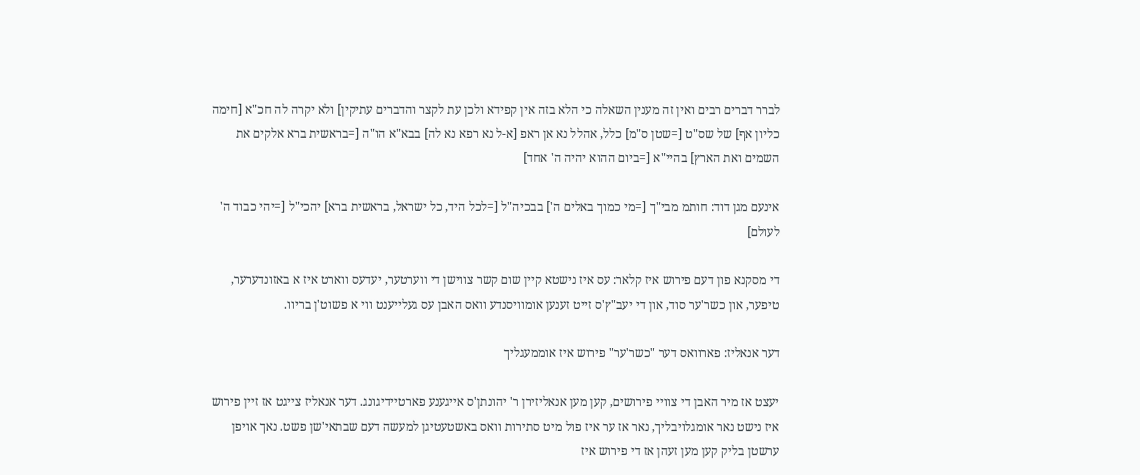לברר דברים רבים ואין זה מענין השאלה כי הלא בזה אין קפידא ולכן עת לקצר והדברים עתיקין] ולא יקרה לה חכ"א [חימה כליון אף] של שס"ט [=שטן ס"מ] כלל, אהלל נא אן ראפ [א-ל נא רפא נא לה] בבא"א הו"ה [=בראשית ברא אלקים את השמים ואת הארץ] בהיי"א [=ביום ההוא יהיה ה' אחד]

אינעם מגן דוד: חותמ מבי"ך [=מי כמוך באלים ה'] בבכיה"ל [=לכל היד, כל ישראל, בראשית ברא] יהכי"ל [=יהי כבוד ה' לעולם]

די מסקנא פון דעם פירוש איז קלאר: עס איז נישטא קיין שום קשר צווישן די ווערטער, יעדעס ווארט איז א באזונדערער, טיפער, און כשר'ער סוד, און די יעב"ץ'ס זייט זענען אומוויסנדע וואס האבן עס געלייענט ווי א פשוט'ן בריוו.

דער אנאליז: פארוואס דער "כשר'ער" פירוש איז אוממעגליך

יעצט אז מיר האבן די צוויי פירושים, קען מען אנאליזירן ר' יהונתן'ס אייגענע פארטיידיגונג. דער אנאליז צייגט אז זיין פירוש איז נישט נאר אומגלויבליך, נאר אז ער איז פול מיט סתירות וואס באשטעטיגן למעשה דעם שבתאי'שן פשט. נאך אויפן ערשטן בליק קען מען זעהן אז די פירוש איז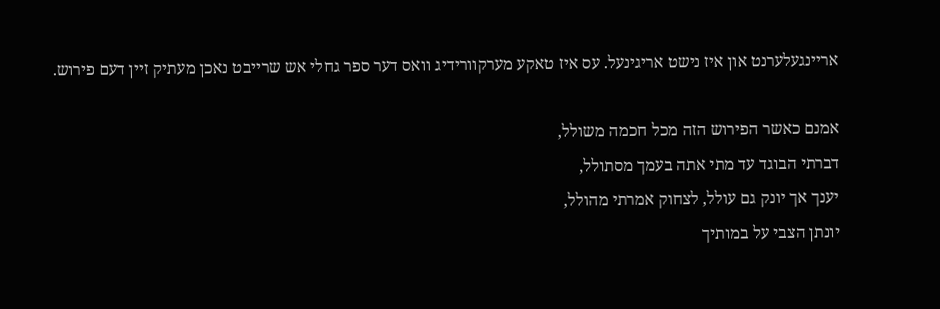אריינגעלערנט און איז נישט אריגינעל. עס איז טאקע מערקוורידיג וואס דער ספר גחלי אש שרייבט נאכן מעתיק זיין דעם פירוש.

אמנם כאשר הפירוש הזה מכל חכמה משולל,
דברתי הבוגד עד מתי אתה בעמך מסתולל,
יענך אך יונק גם עולל, לצחוק אמרתי מהולל,
יונתן הצבי על במותיך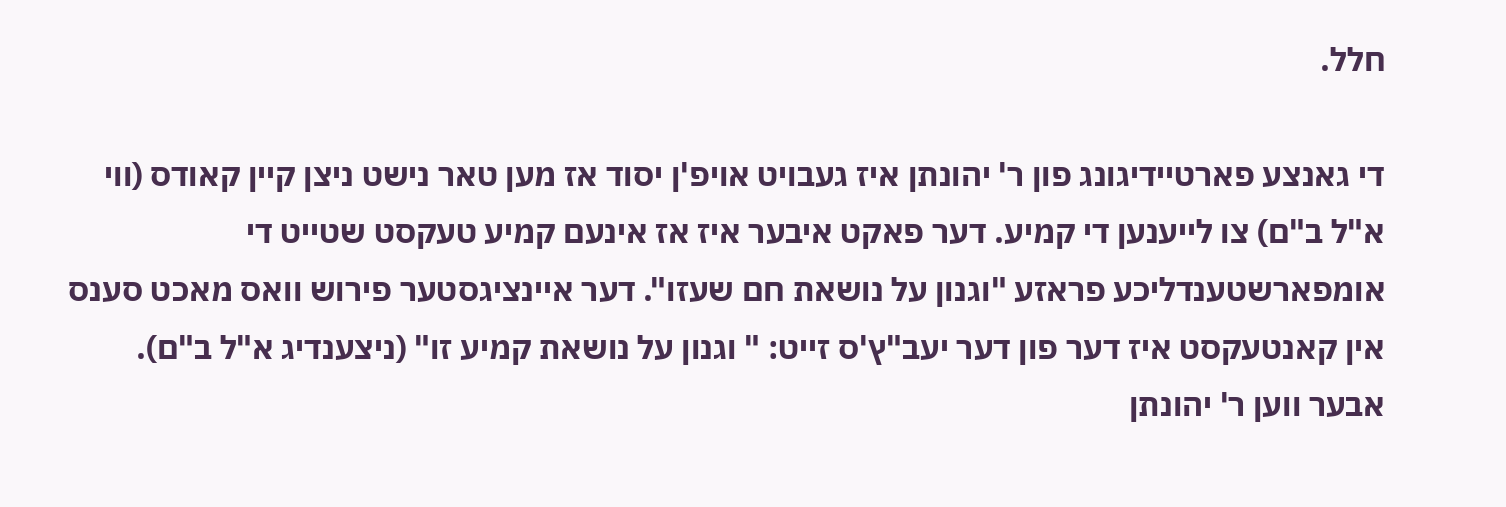חלל.

די גאנצע פארטיידיגונג פון ר' יהונתן איז געבויט אויפ'ן יסוד אז מען טאר נישט ניצן קיין קאודס (ווי א"ל ב"ם) צו לייענען די קמיע. דער פאקט איבער איז אז אינעם קמיע טעקסט שטייט די אומפארשטענדליכע פראזע "וגנון על נושאת חם שעזו". דער איינציגסטער פירוש וואס מאכט סענס אין קאנטעקסט איז דער פון דער יעב"ץ'ס זייט: " וגנון על נושאת קמיע זו" (ניצענדיג א"ל ב"ם). אבער ווען ר' יהונתן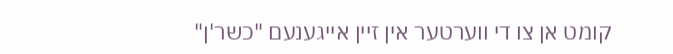קומט אן צו די ווערטער אין זיין אייגענעם "כשר'ן"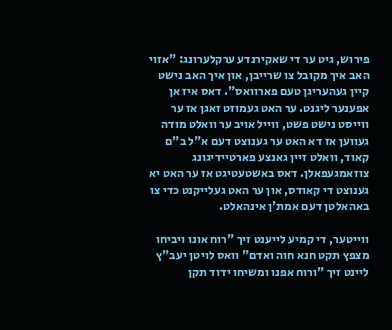פירוש, גיט ער די שאקירנדע ערקלערונג: "אזוי האב איך מקובל צו שרייבן, און איך האב נישט קיין געהעריגן טעם פארוואס". דאס איז אן אפענער ליגנט. ער האט געמוזט זאגן אז ער ווייסט נישט פשט, ווייל אויב ער וואלט מודה געווען אז דא האט ער גענוצט דעם א"ל ב"ם קאוד, וואלט זיין גאנצע פארטיידיגונג צוזאמגעפאלן. דאס באשטעטיגט אז ער האט יא גענוצט די קאודס, און ער האט געלייקנט כדי צו באהאלטן דעם אמת'ן אינהאלט.

ווייטער, די קמיע לייענט זיך "רוח אונו ויביחו מצפץ תקט חנא חוה ואדם" וואס לויטן יעב"ץ ליינט זיך "ורוח אפנו ומשיחו ידוד תקן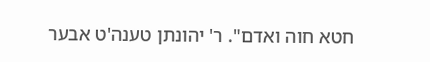חטא חוה ואדם". ר' יהונתן טענה'ט אבער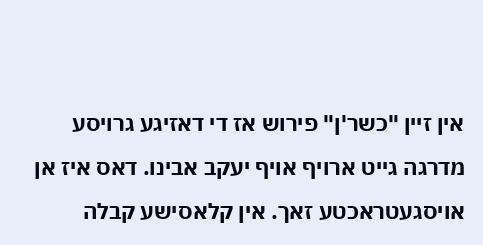אין זיין "כשר'ן" פירוש אז די דאזיגע גרויסע מדרגה גייט ארויף אויף יעקב אבינו. דאס איז אן אויסגעטראכטע זאך. אין קלאסישע קבלה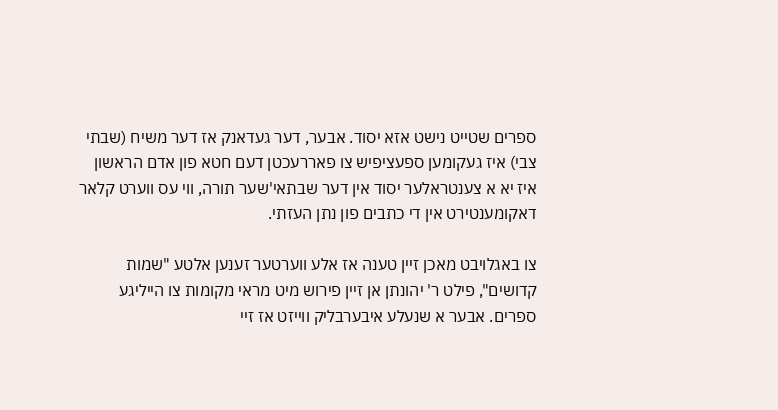ספרים שטייט נישט אזא יסוד. אבער, דער געדאנק אז דער משיח (שבתי צבי) איז געקומען ספעציפיש צו פאררעכטן דעם חטא פון אדם הראשון איז יא א צענטראלער יסוד אין דער שבתאי'שער תורה, ווי עס ווערט קלאר דאקומענטירט אין די כתבים פון נתן העזתי.

צו באגלויבט מאכן זיין טענה אז אלע ווערטער זענען אלטע "שמות קדושים", פילט ר' יהונתן אן זיין פירוש מיט מראי מקומות צו הייליגע ספרים. אבער א שנעלע איבערבליק ווייזט אז זיי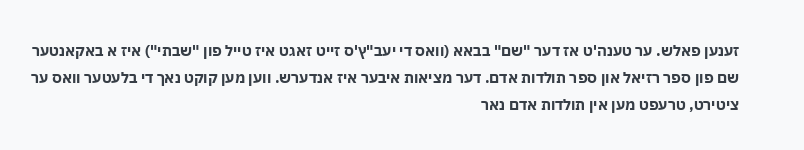זענען פאלש. ער טענה'ט אז דער "שם" בבאא (וואס די יעב"ץ'ס זייט זאגט איז טייל פון "שבתי") איז א באקאנטער שם פון ספר רזיאל און ספר תולדות אדם. דער מציאות איבער איז אנדערש. ווען מען קוקט נאך די בלעטער וואס ער ציטירט, טרעפט מען אין תולדות אדם נאר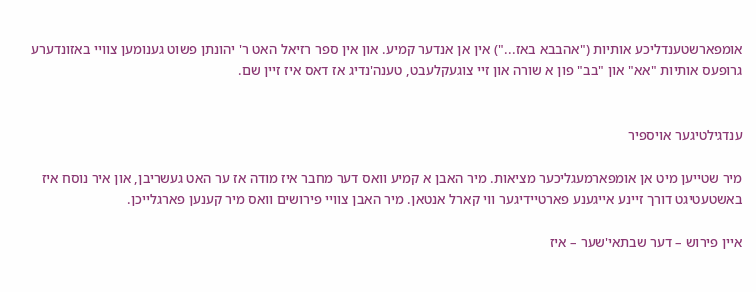אומפארשטענדליכע אותיות ("אהבבא באז...") אין אן אנדער קמיע. און אין ספר רזיאל האט ר' יהונתן פשוט גענומען צוויי באזונדערע גרופעס אותיות "אא" און "בב" פון א שורה און זיי צוגעקלעבט, טענה'נדיג אז דאס איז זיין שם.


ענדגילטיגער אויספיר

מיר שטייען מיט אן אומפארמעגליכער מציאות. מיר האבן א קמיע וואס דער מחבר איז מודה אז ער האט געשריבן, און איר נוסח איז באשטעטיגט דורך זיינע אייגענע פארטיידיגער ווי קארל אנטאן. מיר האבן צוויי פירושים וואס מיר קענען פארגלייכן.

איין פירוש – דער שבתאי'שער – איז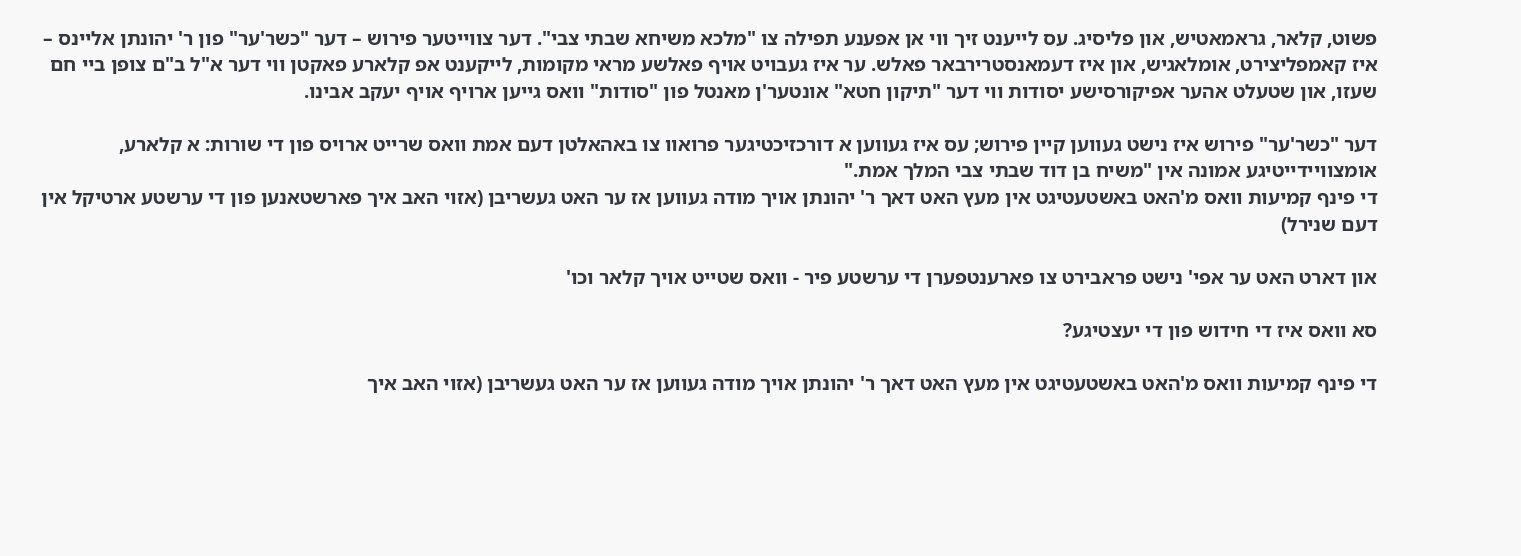פשוט, קלאר, גראמאטיש, און פליסיג. עס לייענט זיך ווי אן אפענע תפילה צו "מלכא משיחא שבתי צבי". דער צווייטער פירוש – דער "כשר'ער" פון ר' יהונתן אליינס – איז קאמפליצירט, אומלאגיש, און איז דעמאנסטרירבאר פאלש. ער איז געבויט אויף פאלשע מראי מקומות, לייקענט אפ קלארע פאקטן ווי דער א"ל ב"ם צופן ביי חם שעזו, און שטעלט אהער אפיקורסישע יסודות ווי דער "תיקון חטא" אונטער'ן מאנטל פון "סודות" וואס גייען ארויף אויף יעקב אבינו.

דער "כשר'ער" פירוש איז נישט געווען קיין פירוש; עס איז געווען א דורכזיכטיגער פרואוו צו באהאלטן דעם אמת וואס שרייט ארויס פון די שורות: א קלארע, אומצוויידייטיגע אמונה אין "משיח בן דוד שבתי צבי המלך אמת."
די פינף קמיעות וואס מ'האט באשטעטיגט אין מעץ האט דאך ר' יהונתן אויך מודה געווען אז ער האט געשריבן (אזוי האב איך פארשטאנען פון די ערשטע ארטיקל אין דעם שנירל)

און דארט האט ער אפי' נישט פראבירט צו פארענטפערן די ערשטע פיר - וואס שטייט אויך קלאר וכו'

סא וואס איז די חידוש פון די יעצטיגע?

די פינף קמיעות וואס מ'האט באשטעטיגט אין מעץ האט דאך ר' יהונתן אויך מודה געווען אז ער האט געשריבן (אזוי האב איך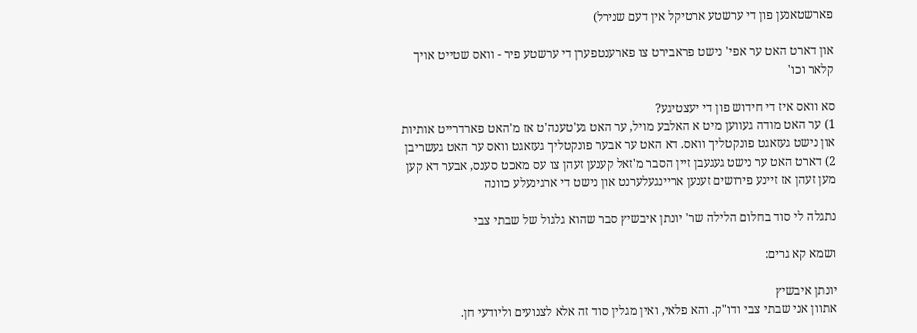פארשטאנען פון די ערשטע ארטיקל אין דעם שנירל)

און דארט האט ער אפי' נישט פראבירט צו פארענטפערן די ערשטע פיר - וואס שטייט אויך קלאר וכו'

סא וואס איז די חידוש פון די יעצטיגע?
1) ער האט מודה געווען מיט א האלבע מויל, ער האט גע'טענה'ט אז מ'האט פארדרייט אותיות און נישט געזאגט פונקטליך וואס. דא האט ער אבער פונקטליך געזאגט וואס ער האט געשריבן
2) דארט האט ער נישט געגעבן זיין הסבר מ'זאל קענען זעהן צו עס מאכט סענס, אבער דא קען מען זעהן אז זיינע פירושים זענען אריינגעלערנט און נישט די ארגינעלע כוונה

נתגלה לי סוד בחלום הלילה שר' יונתן איבשיץ סבר שהוא גלגול של שבתי צבי

ושמא קא גרים:

יונתן איבשיץ
אתוון אני שבתי צבי ודו"ק. והא פלאי, ואין מגלין סוד זה אלא לצנועים וליודעי חן.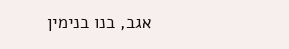אגב, בנו בנימין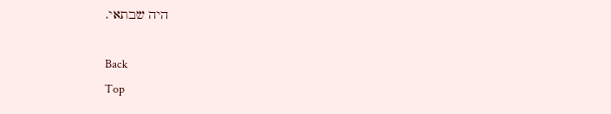היה שבתאי.

Back
Top